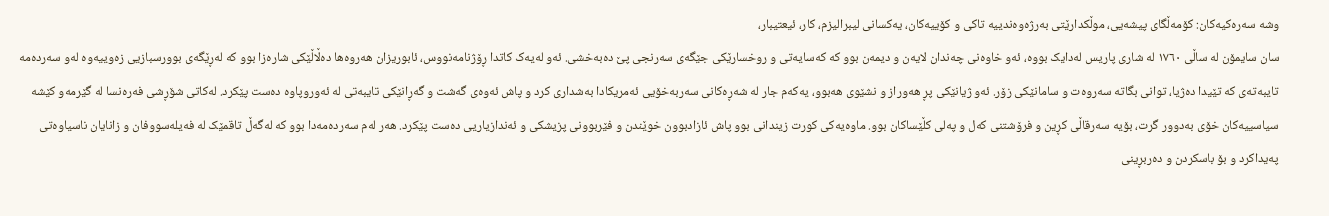وشە سەرەکیەکان: کۆمەڵگای پیشەیی، موڵکدارێتی بەرژەوەندییە تاکی و کۆییەکان، یەکسانی لیبرالیزم، کار، ئیعتیبار،
سان سایمۆن لە ساڵی ١٧٦٠ لە شاری پاریس لەدایک بووە، ئەو خاوەنی چەندان لایەن و دیمەن بوو کە کەسایەتی و روخسارێکی جێگەی سەرنجی پێ دەبەخشی. ئەو لەیەک کاتدا ڕۆژنامەنووس، ئابوریزان هەروەها دەڵاڵێکی شارەزا بوو کە لەڕێگەی بوورسبازیی زەوییەوە لەو سەردەمە تایبەتەی کە تێیدا دەژیا، توانی بگاتە سەروەت و سامانێکی زۆر. ئەو ژیانێکی پڕ هەوراز و نشێوی هەبوو، یەکەم جار لە شەڕەکانی سەربەخۆیی ئەمریکادا بەشداری کرد و پاش ئەوەی گەشت و گەڕانێکی تایبەتی لە ئەوروپاوە دەست پێکرد. لەکاتی شۆڕشی فەرەنسا لە گێرمەو کێشە سیاسییەکان خۆی بەدوور گرت، بۆیە سەرقاڵی کڕین و فرۆشتنی کەل و پەلی کڵێساکان بوو. ماوەیەکی کورت زیندانی بوو پاش ئازادبوون خوێندن و فێربوونی پزیشکی و ئەندازیاریی دەست پێکرد. هەر لەم سەردەمەدا بوو کە لەگەڵ تاقمێک لە فەیلەسووفان و زانایان ناسیاوەتی پەیداکرد و بۆ باسکردن و دەربڕینی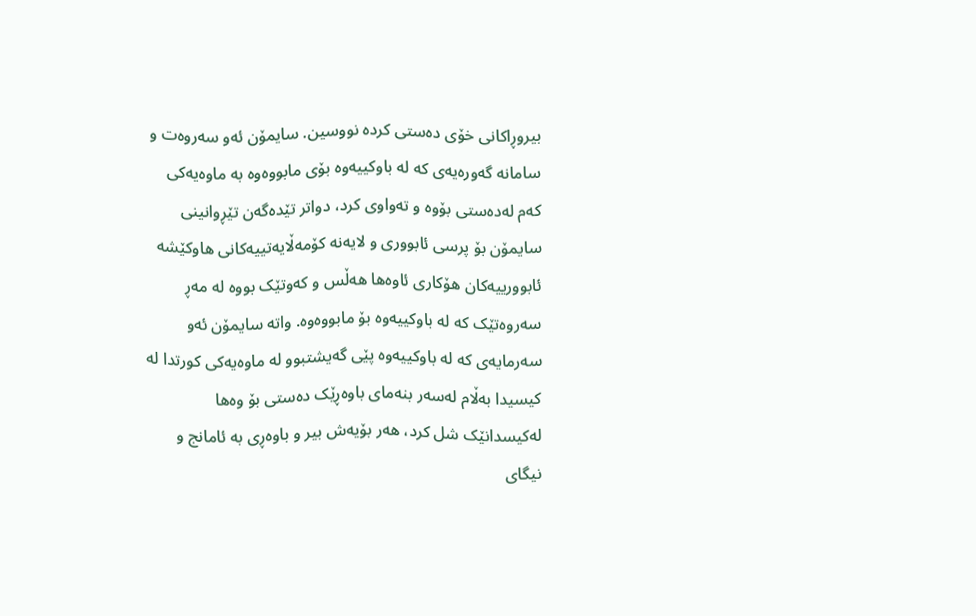بیروڕاکانی خۆی دەستی کردە نووسین. سایمۆن ئەو سەروەت و سامانە گەورەیەی کە لە باوکییەوە بۆی مابووەوە بە ماوەیەکی کەم لەدەستی بۆوە و تەواوی کرد، دواتر تێدەگەن تێڕوانینی سایمۆن بۆ پرسی ئابووری و لایەنە کۆمەڵایەتییەکانی هاوکێشە ئابوورییەکان هۆکاری ئاوەها هەڵس و کەوتێک بووە لە مەڕ سەروەتێک کە لە باوکییەوە بۆ مابووەوە. واتە سایمۆن ئەو سەرمایەی کە لە باوکییەوە پێی گەیشتبوو لە ماوەیەکی کورتدا لە کیسیدا بەڵام لەسەر بنەمای باوەڕێک دەستی بۆ وەها لەکیسدانێک شل کرد، هەر بۆیەش بیر و باوەڕی بە ئامانج و نیگای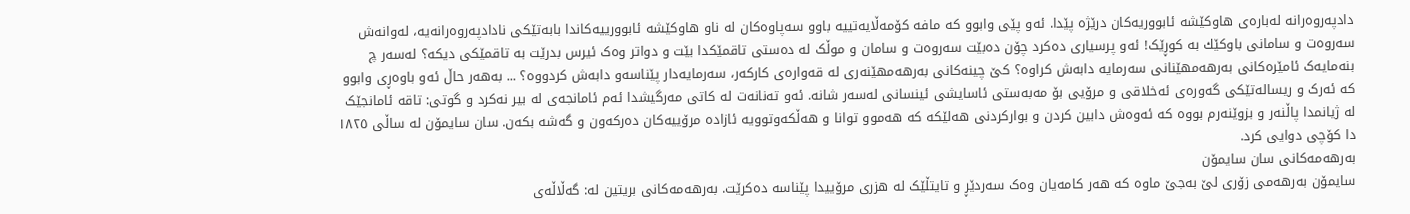دادپەروەرانە لەبارەی هاوکێشە ئابووریەکان درێژە پێدا. ئەو پێی وابوو کە مافە کۆمەڵایەتییە باوو سەپاوەکان لە ناو هاوکێشە ئابوورییەکاندا بابەتێکی نادادپەروەرانەیە، لەوانەش سەروەت و سامانی باوکێك بە کوڕێک! ئەو پرسیاری دەکرد چۆن دەبێت سەروەت و سامان و موڵک لە دەستی تاقمێکدا بێت و دواتر وەک ئیرس بدرێت بە تاقمێکی دیکە؟ لەسەر چ بنەمایەک ئامێرەکانی بەرهەمهێنانی سەرمایە دابەش کراوە؟ کێ چینەکانی بەرهەمهێنەری لە قەوارەی کارکەر، سەرمایەدار پێناسەو دابەش کردووە؟ ... بەهەر حاڵ ئەو باوەڕی وابوو کە ئەرک و ریسالەتێکی گەورەی ئەخلاقی و مرۆیی بۆ مەبەستی ئاسایشی ئینسانی لەسەر شانە. ئەو تەنانەت لە کاتی مەرگیشدا ئەم ئامانجەی لە بیر نەکرد و گوتی: تاقە ئامانجێک لە ژیانمدا پاڵنەر و بزوێنەرم بووە کە ئەوەش دابین کردن و بوارکردنی هەلێکە کە هەموو توانا و هەڵکەوتوویە ئازادە مرۆییەکان دەرکەون و گەشە بکەن. سان سایمۆن لە ساڵی ١٨٢٥ دا کۆچی دوایی کرد.
بەرهەمەکانی سان سایمۆن
سایمۆن بەرهەمی زۆری لێ بەجێ ماوە کە هەر کامەیان وەک سەردێڕ و تایتڵێک لە هزری مرۆییدا پێناسە دەکرێت. بەرهەمەکانی بریتین لە: گەڵاڵەی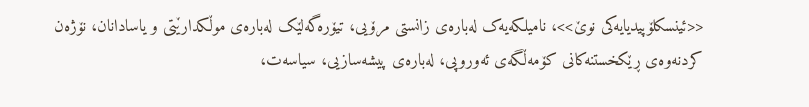<<ئینسکلۆپیدیایەکی نوێ>>، نامیلکەیەک لەبارەی زانستی مرۆیی، تیۆرەگەلێک لەبارەی موڵکدارێتی و یاسادانان، نۆژەن کردنەوەی ڕێکخستنەکانی کۆمەڵگەی ئەوروپی، لەبارەی پیشەسازیی، سیاسەت،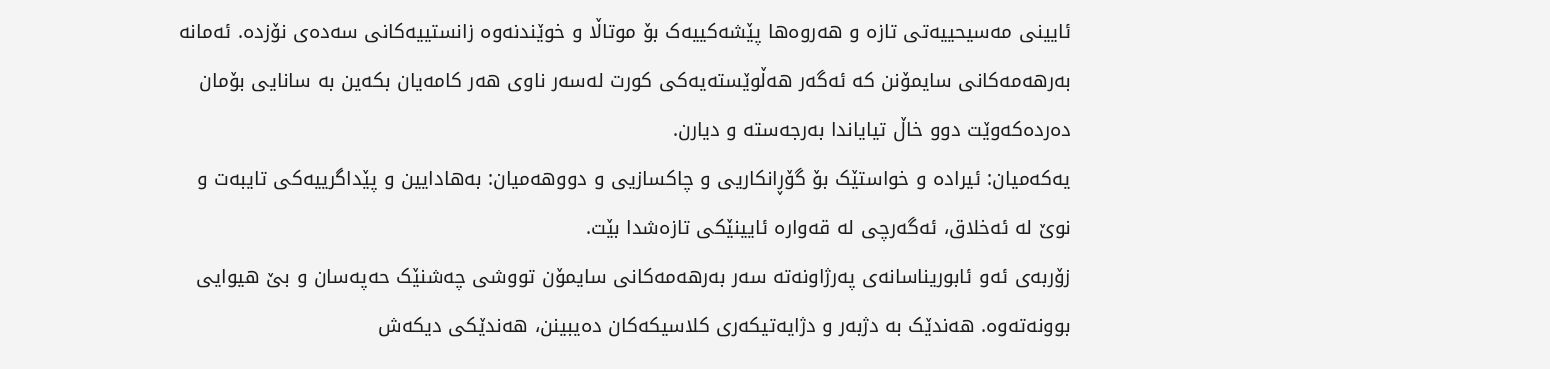ئایینی مەسیحییەتی تازە و هەروەها پێشەکییەک بۆ موتاڵا و خوێندنەوە زانستییەکانی سەدەی نۆزدە. ئەمانە بەرهەمەکانی سایمۆنن کە ئەگەر هەڵوێستەیەکی کورت لەسەر ناوی هەر کامەیان بکەین بە سانایی بۆمان دەردەکەوێت دوو خاڵ تیایاندا بەرجەستە و دیارن.
یەکەمیان: ئیرادە و خواستێک بۆ گۆڕانکاریی و چاکسازیی و دووهەمیان: بەهادایین و پێداگرییەکی تایبەت و نوێ لە ئەخلاق، ئەگەرچی لە قەوارە ئایینێکی تازەشدا بێت.
زۆربەی ئەو ئابوریناسانەی پەرژاونەتە سەر بەرهەمەکانی سایمۆن تووشی چەشنێک حەپەسان و بێ هیوایی بوونەتەوە. هەندێک بە دژبەر و دژایەتیکەری کلاسیکەکان دەیبینن، هەندێکی دیکەش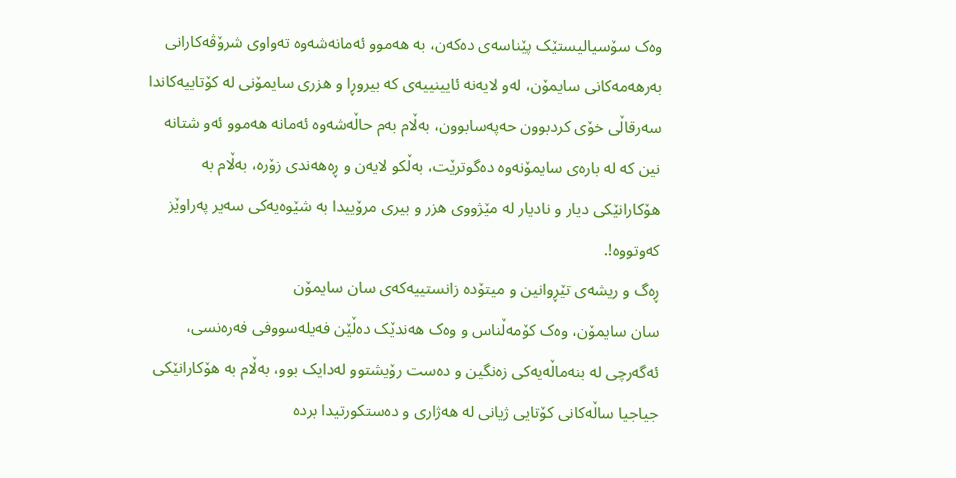وەک سۆسیالیستێک پێناسەی دەکەن، بە هەموو ئەمانەشەوە تەواوی شرۆڤەکارانی بەرهەمەکانی سایمۆن، لەو لایەنە ئایینییەی کە بیروڕا و هزری سایمۆنی لە کۆتاییەکاندا سەرقاڵی خۆی کردبوون حەپەسابوون، بەڵام بەم حاڵەشەوە ئەمانە هەموو ئەو شتانە نین کە لە بارەی سایمۆنەوە دەگوترێت، بەڵکو لایەن و ڕەهەندی زۆرە، بەڵام بە هۆکارانێکی دیار و نادیار لە مێژووی هزر و بیری مرۆییدا بە شێوەیەکی سەیر پەراوێز کەوتووە!.
ڕەگ و ریشەی تێڕوانین و میتۆدە زانستییەکەی سان سایمۆن
سان سایمۆن، وەک کۆمەڵناس و وەک هەندێک دەڵێن فەیلەسووفی فەرەنسی، ئەگەرچی لە بنەماڵەیەکی زەنگین و دەست رۆیشتوو لەدایک بوو، بەڵام بە هۆکارانێکی جیاجیا ساڵەکانی کۆتایی ژیانی لە هەژاری و دەستکورتیدا بردە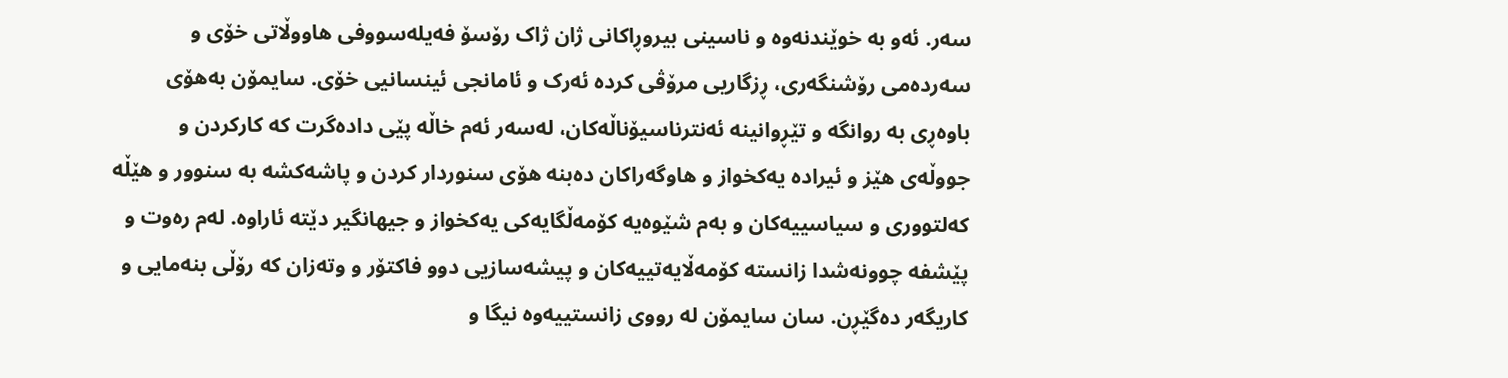سەر. ئەو بە خوێندنەوە و ناسینی بیروڕاکانی ژان ژاک رۆسۆ فەیلەسووفی هاووڵاتی خۆی و سەردەمی رۆشنگەری، ڕزگاریی مرۆڤی کردە ئەرک و ئامانجی ئینسانیی خۆی. سایمۆن بەهۆی باوەڕی بە روانگە و تێڕوانینە ئەنترناسیۆناڵەکان، لەسەر ئەم خاڵە پێی دادەگرت کە کارکردن و جووڵەی هێز و ئیرادە یەکخواز و هاوگەراکان دەبنە هۆی سنوردار کردن و پاشەکشە بە سنوور و هێڵە کەلتووری و سیاسییەکان و بەم شێوەیە کۆمەڵگایەکی یەکخواز و جیهانگیر دێتە ئاراوە. لەم رەوت و پێشفە چوونەشدا زانستە کۆمەڵایەتییەکان و پیشەسازیی دوو فاکتۆر و وتەزان کە رۆڵی بنەمایی و کاریگەر دەگێڕن. سان سایمۆن لە رووی زانستییەوە نیگا و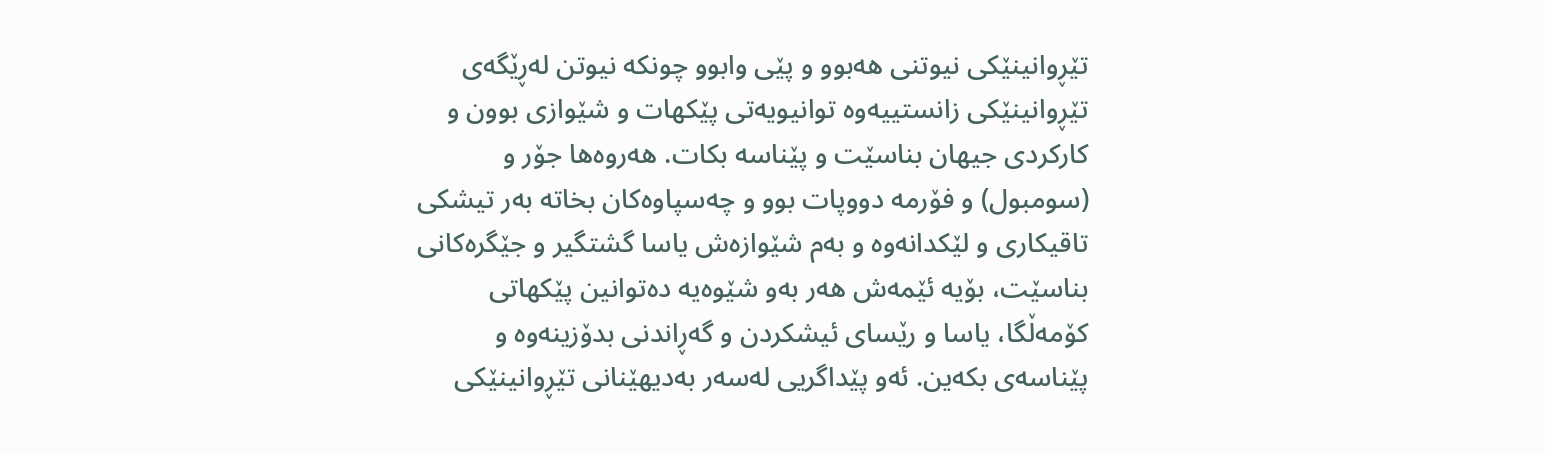تێڕوانینێکی نیوتنی هەبوو و پێی وابوو چونکە نیوتن لەڕێگەی تێڕوانینێکی زانستییەوە توانیویەتی پێکهات و شێوازی بوون و کارکردی جیهان بناسێت و پێناسە بکات. هەروەها جۆر و (سومبول) و فۆرمە دووپات بوو و چەسپاوەکان بخاتە بەر تیشکی تاقیکاری و لێکدانەوە و بەم شێوازەش یاسا گشتگیر و جێگرەکانی بناسێت، بۆیە ئێمەش هەر بەو شێوەیە دەتوانین پێکهاتی کۆمەڵگا، یاسا و رێسای ئیشکردن و گەڕاندنی بدۆزینەوە و پێناسەی بکەین. ئەو پێداگریی لەسەر بەدیهێنانی تێڕوانینێکی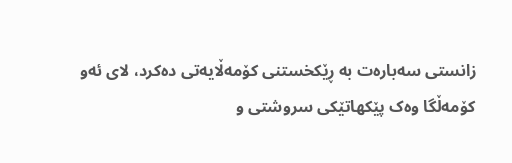زانستی سەبارەت بە ڕێکخستنی کۆمەڵایەتی دەکرد، لای ئەو کۆمەڵگا وەک پێکهاتێکی سروشتی و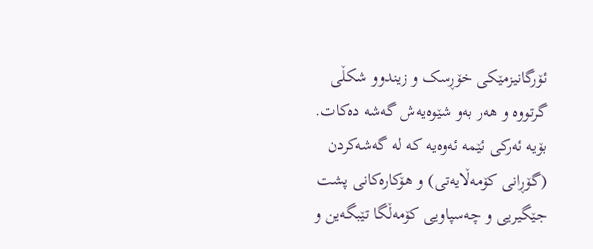ئۆرگانیزمێکی خۆڕسک و زیندوو شکڵی گرتووە و هەر بەو شێوەیەش گەشە دەکات. بۆیە ئەرکی ئێمە ئەوەیە کە لە گەشەکردن (گۆڕانی کۆمەڵایەتی) و هۆکارەکانی پشت جێگیریی و چەسپاویی کۆمەڵگا تێبگەین و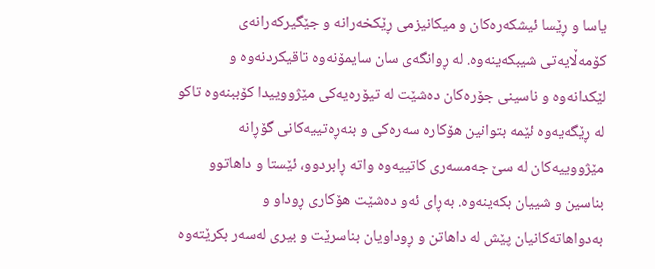یاسا و ڕێسا ئیشکەرەکان و میکانیزمی ڕێکخەرانە و جێگیرکەرانەی کۆمەڵایەتی شیبکەینەوە. لە ڕوانگەی سان سایمۆنەوە تاقیکردنەوە و لێکدانەوە و ناسینی جۆرەکان دەشێت لە تیۆرەیەکی مێژووییدا کۆببنەوە تاکو لە ڕێگەیەوە ئێمە بتوانین هۆکارە سەرەکی و بنەڕەتییەکانی گۆڕانە مێژووییەکان لە سێ جەمسەری کاتییەوە واتە ڕابردوو، ئێستا و داهاتوو بناسین و شییان بکەینەوە. بەڕای ئەو دەشێت هۆکاری ڕوداو و بەدواهاتەکانیان پێش لە داهاتن و ڕوداویان بناسرێت و بیری لەسەر بکرێتەوە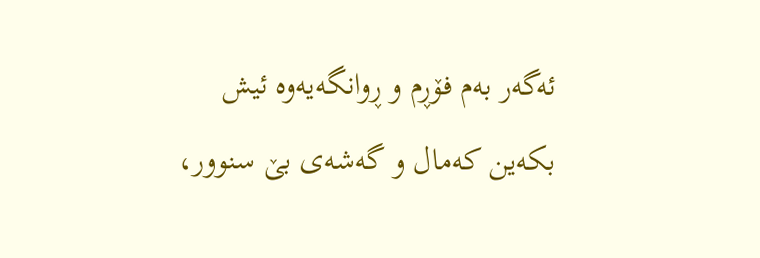ئەگەر بەم فۆڕم و ڕوانگەیەوە ئیش بکەین کەمال و گەشەی بێ سنوور،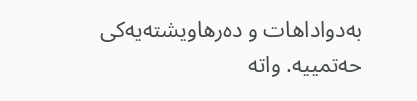بەدواداهات و دەرهاویشتەیەکی حەتمییە. واتە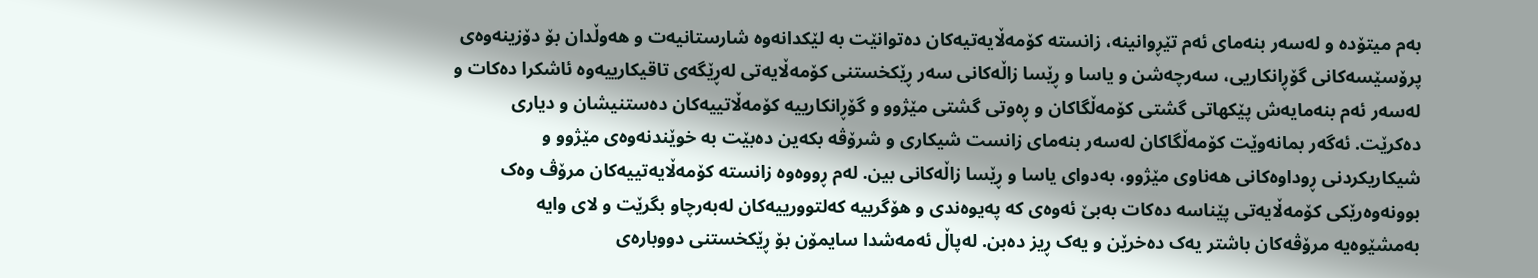بەم میتۆدە و لەسەر بنەمای ئەم تێڕوانینە، زانستە کۆمەڵایەتیەکان دەتوانێت بە لێکدانەوە شارستانیەت و هەوڵدان بۆ دۆزینەوەی پرۆسێسەکانی گۆڕانکاریی، سەرچەشن و یاسا و ڕێسا زاڵەکانی سەر ڕێکخستنی کۆمەڵایەتی لەڕێگەی تاقیکارییەوە ئاشکرا دەکات و لەسەر ئەم بنەمایەش پێکهاتی گشتی کۆمەڵگاکان و ڕەوتی گشتی مێژوو و گۆڕانکارییە کۆمەڵاتییەکان دەستنیشان و دیاری دەکرێت. ئەگەر بمانەوێت کۆمەڵگاکان لەسەر بنەمای زانست شیکاری و شرۆڤە بکەین دەبێت بە خوێندنەوەی مێژوو و شیکاریکردنی ڕوداوەکانی هەناوی مێژوو، بەدوای یاسا و ڕێسا زاڵەکانی بین. لەم ڕووەوە زانستە کۆمەڵایەتییەکان مرۆڤ وەک بوونەوەرێکی کۆمەڵایەتی پێناسە دەکات بەبێ ئەوەی کە پەیوەندی و هۆگرییە کەلتوورییەکان لەبەرچاو بگرێت و لای وایە بەمشێوەیە مرۆڤەکان باشتر یەک دەخرێن و یەک ڕیز دەبن. لەپاڵ ئەمەشدا سایمۆن بۆ ڕێکخستنی دووبارەی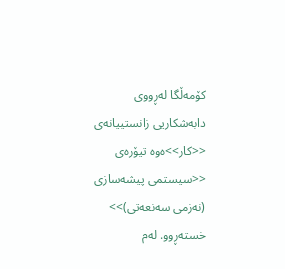کۆمەڵگا لەڕووی دابەشکاریی زانستییانەی <<کار>>ەوە تیۆرەی <<سیستمی پیشەسازی (نەزمی سەنعەتی)>> خستەڕوو. لەم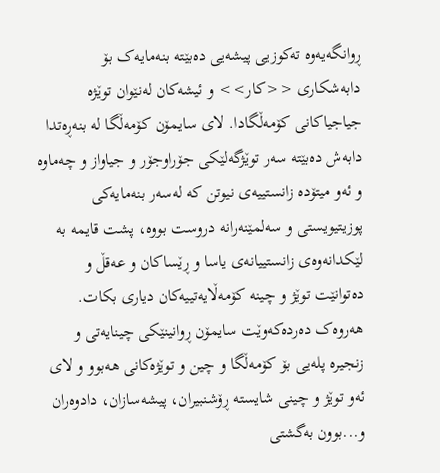ڕوانگەیەوە تەکوزیی پیشەیی دەبێتە بنەمایەک بۆ دابەشکاری <<کار>> و ئیشەکان لەنێوان توێژە جیاجیاکانی کۆمەڵگادا. لای سایمۆن کۆمەڵگا لە بنەڕەتدا دابەش دەبێتە سەر توێژگەلێکی جۆراوجۆر و جیاواز و چەماوە و ئەو میتۆدە زانستییەی نیوتن کە لەسەر بنەمایەکی پوزیتیویستی و سەلمێنەرانە دروست بووە، پشت قایمە بە لێکدانەوەی زانستییانەی یاسا و ڕێساکان و عەقڵ و دەتوانێت توێژ و چینە کۆمەڵایەتییەکان دیاری بکات. هەروەک دەردەکەوێت سایمۆن ڕوانینێکی چینایەتی و زنجیرە پلەیی بۆ کۆمەڵگا و چین و توێژەکانی هەبوو و لای ئەو توێژ و چینی شایستە ڕۆشنبیران، پیشەسازان، دادوەران و...بوون بەگشتی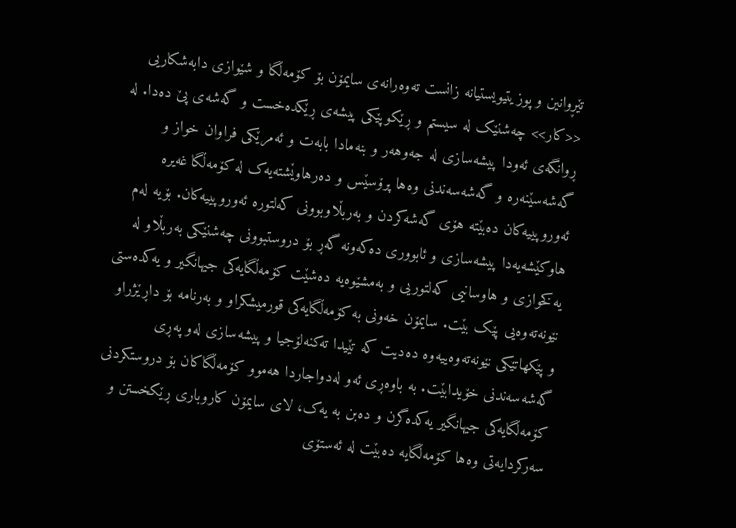تێڕوانین و پوزیتیویستیانە زانست تەوەرانەی سایمۆن بۆ کۆمەڵگا و شێوازی دابەشکاریی <<کار>> چەشنێک لە سیستم و ڕێکوپێکی پیشەی ڕێکدەخست و گەشەی پێ دەدا. لە ڕوانگەی ئەودا پیشەسازی لە جەوهەر و بنەمادا بابەت و ئەمرێکی فراوان خواز و گەشەسێنەرە و گەشەسەندنی وەها پرۆسێس و دەرهاوێشتەیەک لە کۆمەڵگا غەیرە ئەوروپییەکان دەبێتە هۆی گەشەکردن و بەربڵاوبوونی کەلتورە ئەوروپییەکان. بۆیە لەم هاوکێشەیەدا پیشەسازی و ئابووری دەکەونە گەڕ بۆ دروستبوونی چەشنێکی بەربڵاو لە یەکخوازی و هاوسانیی کەلتوریی و بەمشێوەیە دەشێت کۆمەڵگایەکی جیهانگیر و یەکدەستی نێونەتەوەیی پێک بێت. سایمۆن خەونی بە کۆمەڵگایەکی قورمیشکراو و بەرنامە بۆ داڕێژراو و پێکهاتێکی نێونەتەوەییەوە دەدیت کە تێیدا تەکنەلۆجیا و پیشەسازی لەو پەڕی گەشەسەندنی خۆیدابێت. بە باوەڕی ئەو لەدواجاردا هەموو کۆمەڵگاکان بۆ دروستکردنی کۆمەڵگایەکی جیهانگیر یەکدەگرن و دەبن بە یەک، لای سایمۆن کاروباری ڕێکخستن و سەرکردایەتی وەها کۆمەڵگایە دەبێت لە ئەستۆی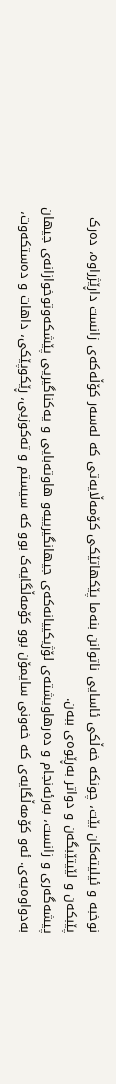نوخبە و ئیلیتەکان بێت، چونکە خەڵکی ئاسایی ناتوانن بنەما پێکهاتێکی کۆمەڵایەتی کە لەسەر کۆڵەکەی زانست داڕێژراوە، دەرک پێبکەن و لێیتێبگەن و دواتر بەڕێوەی ببەن.
پیشەگەری و زانست، بەرئەنجام و دەرهاویشتەی لۆژیکییانەکەی جیهانگیرییەو هاوتەبایی و یەکناگیریی پێشکەوتوخوازانەی جیهان بەدواوەیەی. ئەو کۆمەڵگایەی کە خەونی سایمۆن بوو کۆمەڵگایەک بوو کە سیستم و تەکوزیی، ڕێکوپێکی، داهات و دەستکەوت،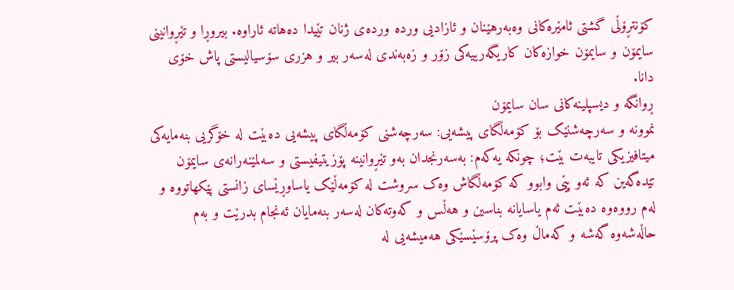کۆنتڕۆڵی گشتی ئامێرەکانی وەبەرهێنان و ئازادیی وردە وردەی ژنان تێیدا دەهاتە ئاراوە. بیروڕا و تێڕوانینی سایمۆن و سایمۆن خوازەکان کاریگەرییەکی زۆر و زەبەندی لەسەر بیر و هزری سۆسیالیستی پاش خۆی دانا.
ڕوانگە و دیسپلینەکانی سان سایمۆن
نموونە و سەرچەشنێک بۆ کۆمەڵگای پیشەیی: سەرچەشنی کۆمەڵگای پیشەیی دەبێت لە خۆگریی بنەمایەکی میتافیزیکی تایبەت بێت؛ چونکە یەکەم: بەسەرنجدان بەو تێڕوانینە پۆزیتیفیستی و سەلمێنەرانەی سایمۆن تێدەگەین کە ئەو پێی وابوو کە کۆمەڵگاش وەک سروشت لە کۆمەڵێک یاساوڕێسای زانستی پێکهاتووە و لەم رووەوە دەبێت ئەم یاسایانە بناسین و هەڵس و کەوتەکان لەسەر بنەمایان ئەنجام بدرێت و بەم حاڵەشەوە گەشە و کەماڵ وەک پرۆسێسێکی هەمیشەیی لە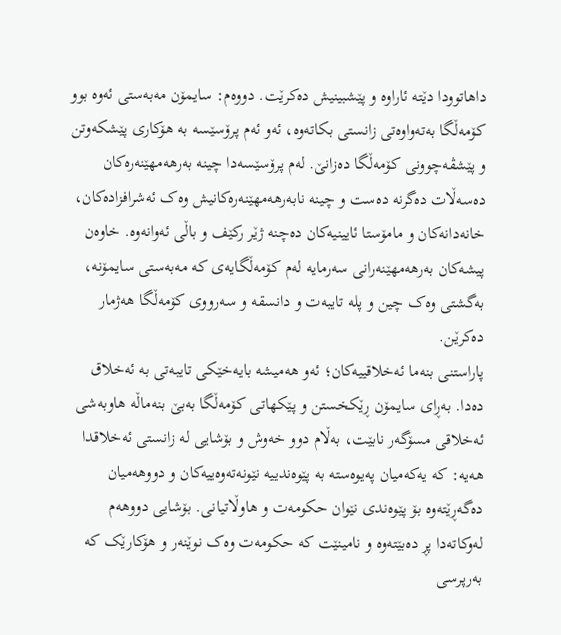داهاتوودا دێتە ئاراوە و پێشبینیش دەکرێت. دووەم: سایمۆن مەبەستی ئەوە بوو کۆمەڵگا بەتەواوەتی زانستی بکاتەوە، ئەو ئەم پرۆسێسە بە هۆکاری پێشکەوتن و پێشڤەچوونی کۆمەڵگا دەزانێ. لەم پرۆسێسەدا چینە بەرهەمهێنەرەکان دەسەڵات دەگرنە دەست و چینە نابەرهەمهێنەرەکانیش وەک ئەشرافزادەکان، خانەدانەکان و مامۆستا ئایینیەکان دەچنە ژێر رکێف و باڵی ئەوانەوە. خاوەن پیشەکان بەرهەمهێنەرانی سەرمایە لەم کۆمەڵگایەی کە مەبەستی سایمۆنە، بەگشتی وەک چین و پلە تایبەت و دانسقە و سەرووی کۆمەڵگا هەژمار دەکرێن.
پاراستنی بنەما ئەخلاقییەکان؛ ئەو هەمیشە بایەخێکی تایبەتی بە ئەخلاق دەدا. بەڕای سایمۆن ڕێکخستن و پێکهاتی کۆمەڵگا بەبێ بنەماڵە هاوبەشی ئەخلاقی مسۆگەر نابێت، بەڵام دوو خەوش و بۆشایی لە زانستی ئەخلاقدا هەیە: کە یەکەمیان پەیوەستە بە پێوەندییە نێونەتەوەییەکان و دووهەمیان دەگەڕێتەوە بۆ پێوەندی نێوان حکومەت و هاوڵاتیانی. بۆشایی دووهەم لەوکاتەدا پڕ دەبێتەوە و نامینێت کە حکومەت وەک نوێنەر و هۆکارێک کە بەرپرسی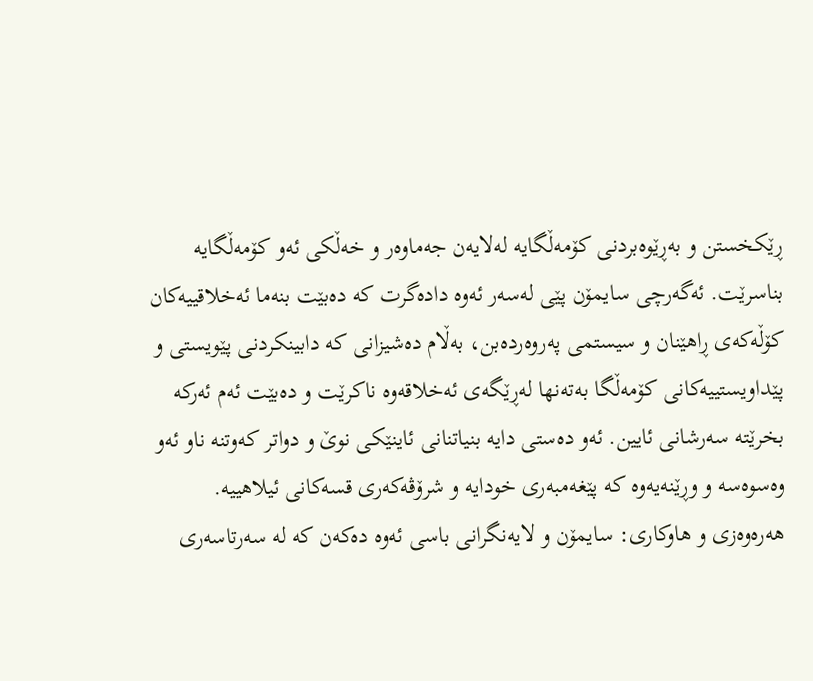ڕێکخستن و بەڕێوەبردنی کۆمەڵگایە لەلایەن جەماوەر و خەڵکی ئەو کۆمەڵگایە بناسرێت. ئەگەرچی سایمۆن پێی لەسەر ئەوە دادەگرت کە دەبێت بنەما ئەخلاقییەکان کۆڵەکەی ڕاهێنان و سیستمی پەروەردەبن، بەڵام دەشیزانی کە دابینکردنی پێویستی و پێداویستییەکانی کۆمەڵگا بەتەنها لەڕێگەی ئەخلاقەوە ناکرێت و دەبێت ئەم ئەرکە بخرێتە سەرشانی ئایین. ئەو دەستی دایە بنیاتنانی ئاینێکی نوێ و دواتر کەوتنە ناو ئەو وەسوەسە و وڕێنەیەوە کە پێغەمبەری خودایە و شرۆڤەکەری قسەکانی ئیلاهییە.
هەرەوەزی و هاوکاری: سایمۆن و لایەنگرانی باسی ئەوە دەکەن کە لە سەرتاسەری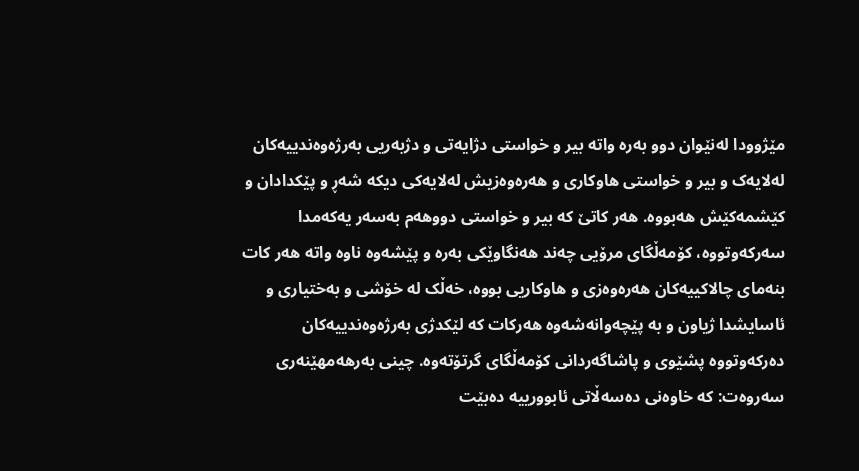مێژوودا لەنێوان دوو بەرە واتە بیر و خواستی دژایەتی و دژبەریی بەرژەوەندییەکان لەلایەک و بیر و خواستی هاوکاری و هەرەوەزیش لەلایەکی دیکە شەڕ و پێکدادان و کێشمەکێش هەبووە. هەر کاتێ کە بیر و خواستی دووهەم بەسەر یەکەمدا سەرکەوتووە، کۆمەڵگای مرۆیی چەند هەنگاوێکی بەرە و پێشەوە ناوە واتە هەر کات بنەمای چالاکییەکان هەرەوەزی و هاوکاریی بووە، خەڵک لە خۆشی و بەختیاری و ئاسایشدا ژیاون و بە پێچەوانەشەوە هەرکات کە لێکدژی بەرژەوەندییەکان دەرکەوتووە پشێوی و پاشاگەردانی کۆمەڵگای گرتۆتەوە. چینی بەرهەمهێنەری سەروەت: کە خاوەنی دەسەڵاتی ئابوورییە دەبێت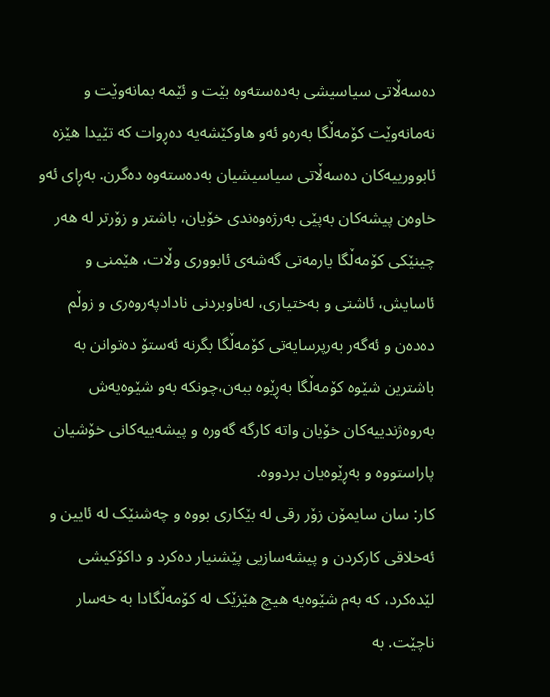دەسەڵاتی سیاسیشی بەدەستەوە بێت و ئێمە بمانەوێت و نەمانەوێت کۆمەڵگا بەرەو ئەو هاوکێشەیە دەڕوات کە تێیدا هێزە ئابوورییەکان دەسەڵاتی سیاسیشیان بەدەستەوە دەگرن. بەڕای ئەو خاوەن پیشەکان بەپێی بەرژەوەندی خۆیان، باشتر و زۆرتر لە هەر چینێکی کۆمەڵگا یارمەتی گەشەی ئابووری وڵات، هێمنی و ئاسایش، ئاشتی و بەختیاری، لەناوبردنی نادادپەروەری و زوڵم دەدەن و ئەگەر بەرپرسایەتی کۆمەڵگا بگرنە ئەستۆ دەتوانن بە باشترین شێوە کۆمەڵگا بەڕێوە ببەن،چونکە بەو شێوەیەش بەروەژندییەکان خۆیان واتە کارگە گەورە و پیشەییەکانی خۆشیان پاراستووە و بەڕێوەیان بردووە.
کار: سان سایمۆن زۆر رقی لە بێکاری بووە و چەشنێک لە ئایین و ئەخلاقی کارکردن و پیشەسازیی پێشنیار دەکرد و داکۆکیشی لێدەکرد، کە بەم شێوەیە هیچ هێزێک لە کۆمەڵگادا بە خەسار ناچێت. بە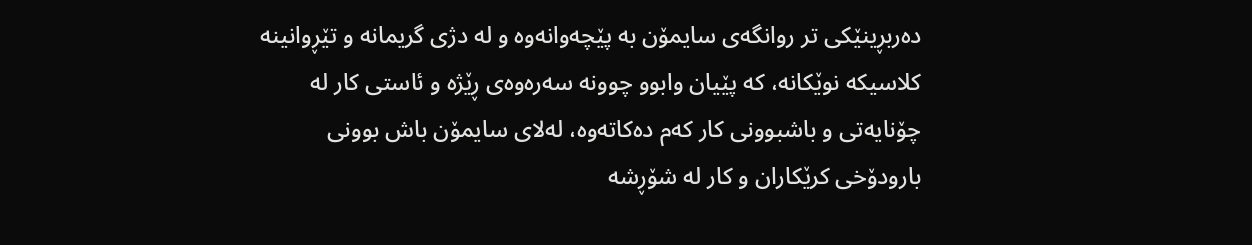دەربڕینێکی تر روانگەی سایمۆن بە پێچەوانەوە و لە دژی گریمانە و تێڕوانینە کلاسیکە نوێکانە، کە پێیان وابوو چوونە سەرەوەی ڕێژە و ئاستی کار لە چۆنایەتی و باشبوونی کار کەم دەکاتەوە، لەلای سایمۆن باش بوونی بارودۆخی کرێکاران و کار لە شۆڕشە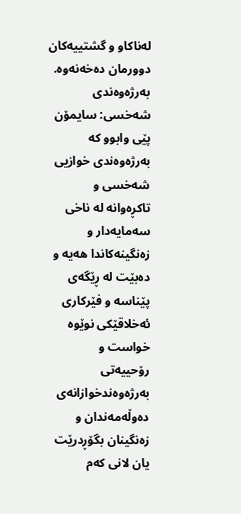لەناکاو و گشتییەکان دوورمان دەخەنەوە.
بەرژەوەندی شەخسی: سایمۆن پێی وابوو کە بەرژەوەندی خوازیی شەخسی و تاکڕەوانە لە ناخی سەمایەدار و زەنگینەکاندا هەیە و دەبێت لە ڕێگەی پێناسە و فێرکاری ئەخلاقێکی نوێوە خواست و رۆحییەتی بەرژەوەندخوازانەی دەوڵەمەندان و زەنگینان بگۆڕدرێت یان لانی کەم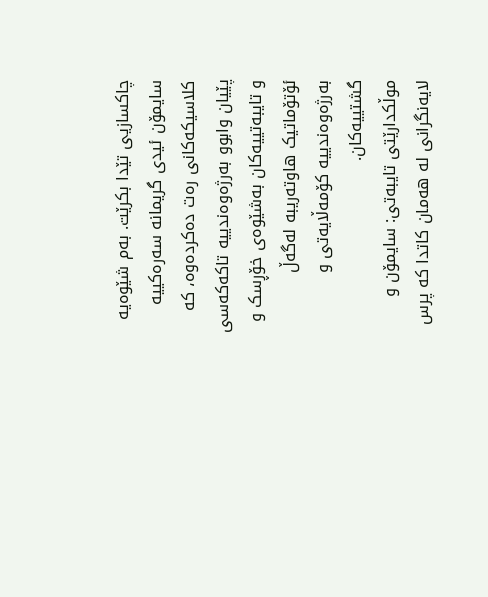چاکسازیی تێدا بکرێت. بەم شێوەیە سایمۆن ئیدی گریمانە سەرەکییە کلاسیکەکانی رەت دەکردەوە، کە پێیان وابوو بەرژەوەندییە تاکەکەسی و تایبەتییەکان بەشێوەی خۆڕسک و ئۆتۆماتیک هاوتەریبە لەگەڵ بەرژەوەندییە کۆمەڵایەتی و گشتییەکان.
موڵکدارێتی تایبەتی: سایمۆن و لایەنگرانی لە هەمان کاتدا کە پرس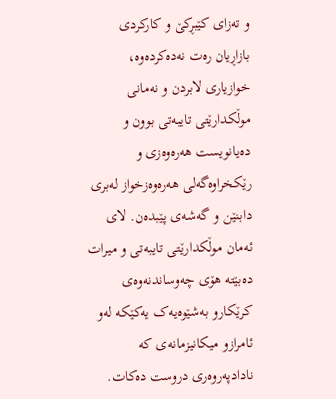و تەزای کێبڕکێ و کارکردی بازاڕیان رەت نەدەکردەوە، خوازیاری لابردن و نەمانی موڵکدارێتی تایبەتی بوون و دەیانویست هەرەوەزی و رێکخراوەگەلی هەرەوەزخواز لەبری دابنێن و گەشەی پێبدەن. لای ئەمان موڵکدارێتی تایبەتی و میرات دەبێتە هۆی چەوساندنەوەی کرێکارو بەشێوەیەک یەکێکە لەو ئامرازو میکانیزمانەی کە نادادپەروەری دروست دەکات.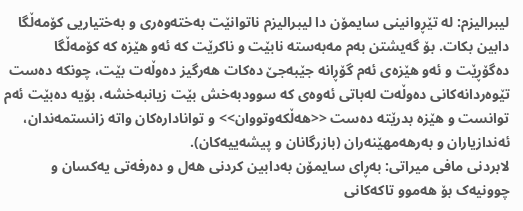لیبرالیزم: لە تێڕوانینی سایمۆن دا لیبرالیزم ناتوانێت بەختەوەری و بەختیاریی کۆمەڵگا دابین بکات. بۆ گەیشتن بەم مەبەستە نابێت و ناکرێت کە ئەو هێزە کە کۆمەڵگا دەگۆڕێت و ئەو هێزەی ئەم گۆڕانە جێبەجێ دەکات هەرگیز دەوڵەت بێت، چونکە دەست تێوەردانەکانی دەوڵەت لەباتی ئەوەی کە سوودبەخش بێت زیانبەخشە، بۆیە دەبێت ئەم توانست و هێزە بدرێتە دەست <<هەڵکەوتووان>> و توانادارەکان واتە زانستمەندان، ئەندازیاران و بەرهەمهێنەران (بازرگانان و پیشەییەکان).
لابردنی مافی میراتی: بەڕای سایمۆن بەدابین کردنی هەل و دەرفەتی یەکسان و چوونیەک بۆ هەموو تاکەکانی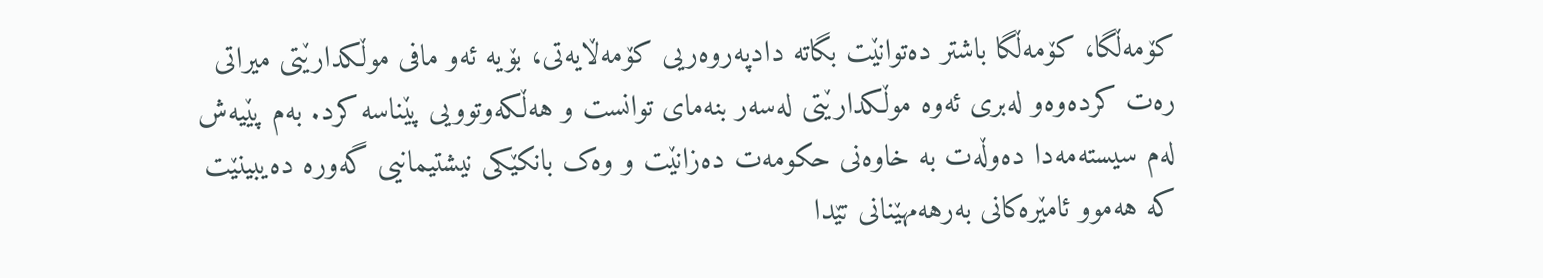کۆمەڵگا، کۆمەڵگا باشتر دەتوانێت بگاتە دادپەروەریی کۆمەڵایەتی، بۆیە ئەو مافی موڵکدارێتی میراتی رەت کردەوەو لەبری ئەوە موڵکدارێتی لەسەر بنەمای توانست و هەڵکەوتوویی پێناسە کرد. بەم پێیەش لەم سیستەمەدا دەوڵەت بە خاوەنی حکومەت دەزانێت و وەک بانکێکی نیشتیمانیی گەورە دەیبینێت کە هەموو ئامێرەکانی بەرهەمهێنانی تێدا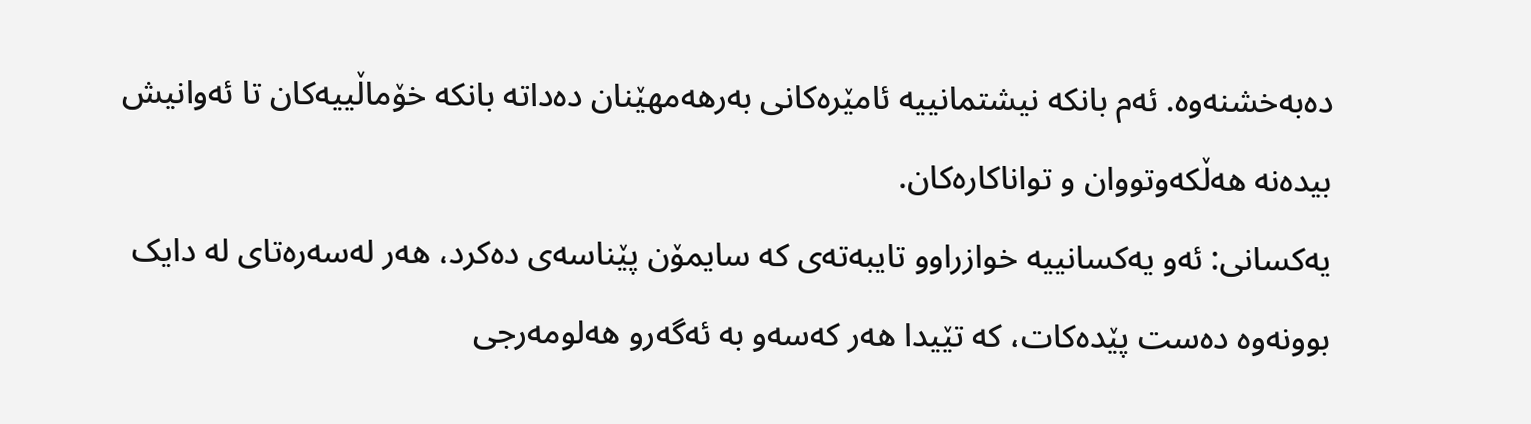دەبەخشنەوە. ئەم بانکە نیشتمانییە ئامێرەکانی بەرهەمهێنان دەداتە بانکە خۆماڵییەکان تا ئەوانیش بیدەنە هەڵکەوتووان و تواناکارەکان.
یەکسانی: ئەو یەکسانییە خوازراوو تایبەتەی کە سایمۆن پێناسەی دەکرد، هەر لەسەرەتای لە دایک بوونەوە دەست پێدەکات، کە تێیدا هەر کەسەو بە ئەگەرو هەلومەرجی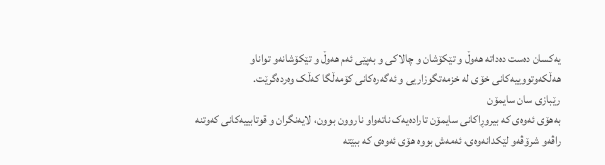یەکسان دەست دەداتە هەوڵ و تێکۆشان و چالاکی و بەپێی ئەم هەوڵ و تێکۆشانەو تواناو هەڵکەوتووییەکانی خۆی لە خزمەتگوزاریی و ئەگەرەکانی کۆمەڵگا کەڵک وەردەگرێت.
رێبازی سان سایمۆن
بەهۆی ئەوەی کە بیروڕاکانی سایمۆن تارادەیەک ناتەواو ناروون بوون، لایەنگران و قوتابییەکانی کەوتنە راڤەو شرۆڤەو لێکدانەوەی، ئەمەش بووە هۆی ئەوەی کە ببێتە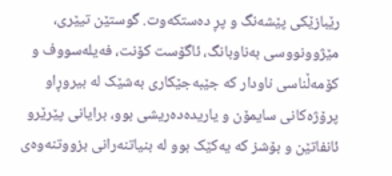رێبازێکی پێشەنگ و پڕ دەستکەوت. گوستێن تیێری، مێژوونووسی بەناوبانگ، ئاگۆست کۆنت، فەیلەسووف و کۆمەڵناسی ناودار کە جێبەجێکاری بەشێک لە بیروڕاو پرۆژەکانی سایمۆن و یاریدەدەریشی بوو، برایانی پێرێرو ئانفاتێن و بۆشز کە یەکێک بوو لە بنیاتنەرانی بزووتنەوەی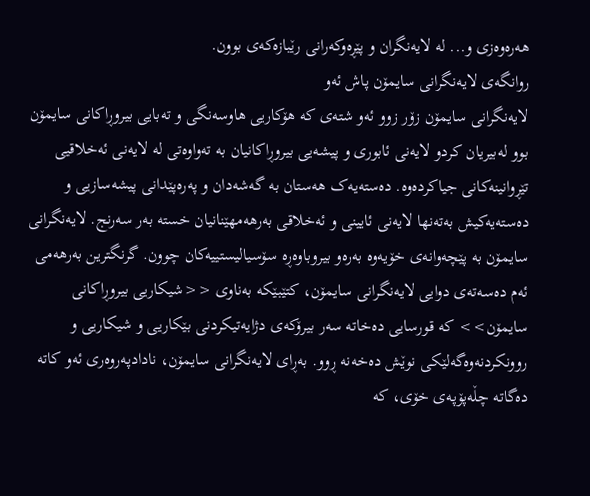هەرەوەزی و... لە لایەنگران و پێڕەوکەرانی رێبازەکەی بوون.
روانگەی لایەنگرانی سایمۆن پاش ئەو
لایەنگرانی سایمۆن زۆر زوو ئەو شتەی کە هۆکاریی هاوسەنگی و تەبایی بیروڕاکانی سایمۆن بوو لەبیریان کردو لایەنی ئابوری و پیشەیی بیروڕاکانیان بە تەواوەتی لە لایەنی ئەخلاقیی تێڕوانینەکانی جیاکردەوە. دەستەیەک هەستان بە گەشەدان و پەرەپێدانی پیشەسازیی و دەستەیەکیش بەتەنها لایەنی ئایینی و ئەخلاقی بەرهەمهێنانیان خستە بەر سەرنج. لایەنگرانی سایمۆن بە پێچەوانەی خۆیەوە بەرەو بیروباوەڕە سۆسیالیستییەکان چوون. گرنگترین بەرهەمی ئەم دەسەتەی دوایی لایەنگرانی سایمۆن، کتێبێکە بەناوی <<شیکاریی بیروڕاکانی سایمۆن>> کە قورسایی دەخاتە سەر بیرۆکەی دژایەتیکردنی بێکاریی و شیکاریی و روونکردنەوەگەلێکی نوێش دەخەنە ڕوو. بەڕای لایەنگرانی سایمۆن، نادادپەروەری ئەو کاتە دەگاتە چڵەپۆپەی خۆی، کە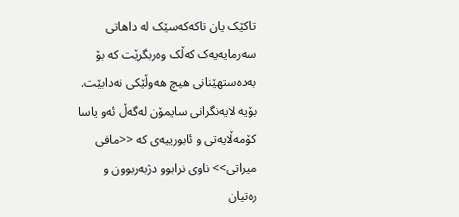تاکێک یان تاکەکەسێک لە داهاتی سەرمایەیەک کەڵک وەربگرێت کە بۆ بەدەستهێنانی هیچ هەوڵێکی نەدابێت. بۆیە لایەنگرانی سایمۆن لەگەڵ ئەو یاسا کۆمەڵایەتی و ئابورییەی کە <<مافی میراتی>> ناوی نرابوو دژبەربوون و رەتیان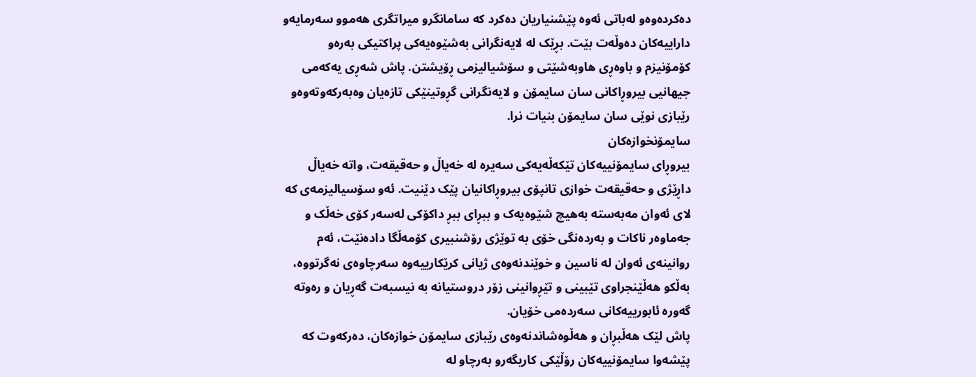دەکردەوەو لەباتی ئەوە پێشنیاریان دەکرد کە سامانگرو میراتگری هەموو سەرمایەو داراییەکان دەوڵەت بێت. بڕێک لە لایەنگرانی بەشێوەیەکی پراکتیکی بەرەو کۆمۆنیزم و باوەڕی هاوبەشێتی و سۆشیالیزمی ڕۆیشتن. پاش شەڕی یەکەمی جیهانیی بیروڕاکانی سان سایمۆن و لایەنگرانی گڕوتینێکی تازەیان وەبەرکەوتەوەو رێبازی نوێی سان سایمۆن بنیات نرا.
سایمۆنخوازەکان
بیروڕای سایمۆنییەکان تێکەڵەیەکی سەیرە لە خەیاڵ و حەقیقەت، واتە خەیاڵ داڕێژی و حەقیقەت خوازی تانپۆی بیروڕاکانیان پێک دێنیت. ئەو سۆسیالیزمەی کە لای ئەوان مەبەستە بەهیچ شێوەیەک و ببڕای ببڕ داکۆکی لەسەر کۆی خەڵک و جەماوەر ناکات و بەردەنگی خۆی بە توێژی رۆشنبیری کۆمەڵگا دادەنێت، ئەم روانینەی ئەوان لە ناسین و خوێندنەوەی ژیانی کرێکارییەوە سەرچاوەی نەگرتووە، بەڵکو هەڵێنجراوی تێبینی و تێڕوانینی زۆر دروستیانە بە نیسبەت گەڕیان و رەوتە گەورە ئابورییەکانی سەردەمی خۆیان.
پاش لێک هەڵبڕان و هەڵوەشاندنەوەی رێبازی سایمۆن خوازەکان، دەرکەوت کە پێشەوا سایمۆنییەکان رۆڵێکی کاریگەرو بەرچاو لە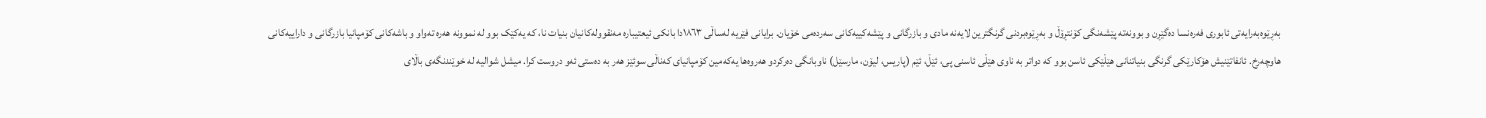بەڕێوەبەرایەتی ئابوری فەرەنسا دەگێڕن و بوونەتە پێشەنگی کۆنتڕۆڵ و بەڕێوەبردنی گرنگترین لایەنە مادی و بازرگانی و پێشەکییەکانی سەردەمی خۆیان. برایانی فێریە لەساڵی ١٨٦٣دا بانکی ئیعتیبارە مەنقوولەکانیان بنیات نا، کە یەکێک بوو لە نموونە هەرە تەواو و باشەکانی کۆمپانیا بازرگانی و داراییەکانی هاوچەرخ. ئانفاتێنیش هۆکارێکی گرنگی بنیاتنانی هێڵێکی ئاسن بوو کە دواتر بە ناوی هێڵی ئاسنی پی، ئێڵ، ئێم (پاریس، لیۆن، مارسێل) ناوبانگی دەرکردو هەروەها یەکەمین کۆمپانیای کەناڵی سوئێز هەر بە دەستی ئەو دروست کرا. میشل شوالیە لە خوێندنگەی باڵای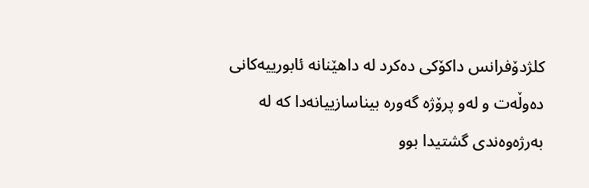کلژدۆفرانس داکۆکی دەکرد لە داهێنانە ئابورییەکانی دەوڵەت و لەو پرۆژە گەورە بیناسازییانەدا کە لە بەرژەوەندی گشتیدا بوو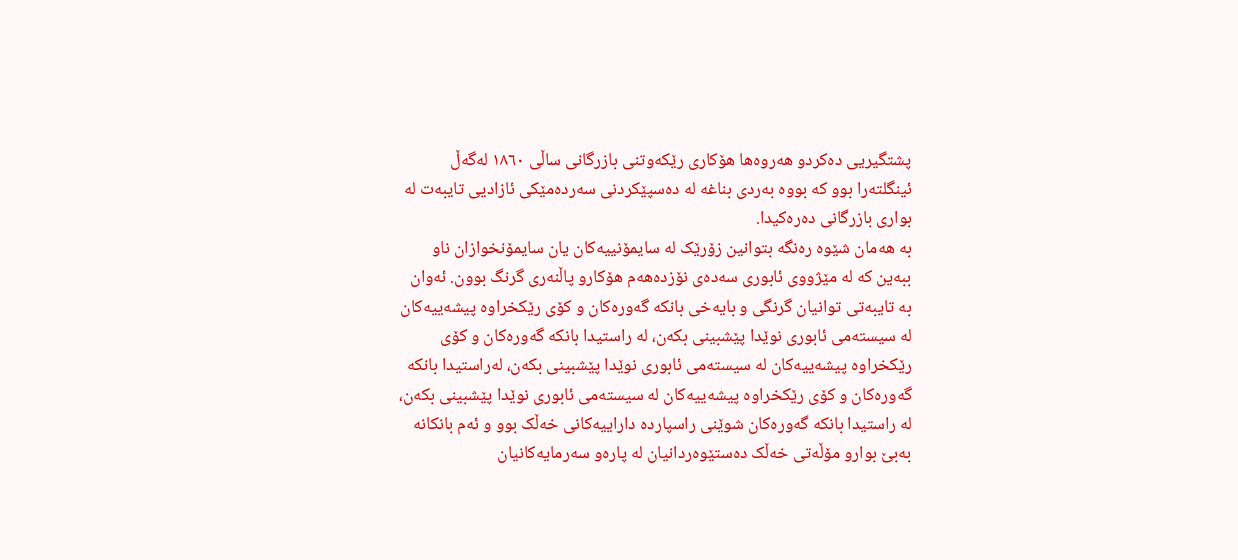پشتگیریی دەکردو هەروەها هۆکاری رێکەوتنی بازرگانی ساڵی ١٨٦٠ لەگەڵ ئینگلتەرا بوو کە بووە بەردی بناغە لە دەسپێکردنی سەردەمێکی ئازادیی تایبەت لە بواری بازرگانی دەرەکیدا.
بە هەمان شێوە رەنگە بتوانین زۆرێک لە سایمۆنییەکان یان سایمۆنخوازان ناو ببەین کە لە مێژووی ئابوری سەدەی نۆزدەهەم هۆکارو پاڵنەری گرنگ بوون. ئەوان بە تایبەتی توانیان گرنگی و بایەخی بانکە گەورەکان و کۆی رێکخراوە پیشەییەکان لە سیستەمی ئابوری نوێدا پێشبینی بکەن، لە راستیدا بانکە گەورەکان و کۆی رێکخراوە پیشەییەکان لە سیستەمی ئابوری نوێدا پێشبینی بکەن، لەراستیدا بانکە گەورەکان و کۆی رێکخراوە پیشەییەکان لە سیستەمی ئابوری نوێدا پێشبینی بکەن، لە راستیدا بانکە گەورەکان شوێنی راسپاردە داراییەکانی خەڵک بوو و ئەم بانکانە بەبێ بوارو مۆڵەتی خەڵک دەستێوەردانیان لە پارەو سەرمایەکانیان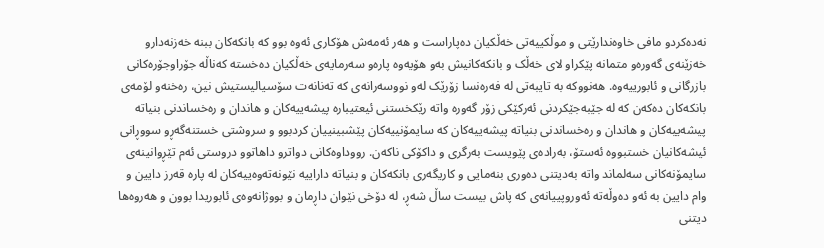نەدەکردو مافی خاوەندارێتی و موڵکییەتی خەڵکیان دەپاراست و هەر ئەمەش هۆکاری ئەوە بوو کە بانکەکان ببنە خەزنەدارو خەزێنەی گەورەو متمانە پێکراو لای خەڵک و بانکەکانیش بەو هۆیەوە پارەو سەرمایەی خەڵکیان دەخستە کەناڵە جۆراوجۆرەکانی بازرگانی و ئابورییەوە. هەنووکە بە تایبەتی لە فەرەنسا زۆرێک لەو نووسەرانەی کە تەنانەت سۆسیالیستیش نین، رەخنەو لۆمەی بانکەکان دەکەن کە لە جێبەجێکردنی ئەرکێکی زۆر گەورە واتە رێکخستنی ئیعتیبارە پیشەییەکان و هاندان و رەخساندنی بنیاتە پیشەییەکان و هاندان و رەخساندنی بنیاتە پیشەییەکان کە سایمۆنییەکان پێشبینییان کردبوو و سروشتی خستنەگەڕو سووڕانی ئیشەکانیان خستبووە ئەستۆ، بەرادەی پێویست بەرگری و داکۆکی ناکەن. رووداوەکانی دواترو داهاتوو دروستی ئەم تێڕوانینەی سایمۆنەکانی سەلماند واتە بەدیتنی دەوری بنەمایی و کاریگەری بانکەکان و بنیاتە داراییە نێونەتەوەییەکان لە پارە قەرز دایین و وام دایین بە ئەو دەوڵەتە ئەوروپییانەی کە پاش بیست ساڵ شەڕ، لە دۆخی نێوان داڕمان و بووژانەوەی ئابوریدا بوون و هەروەها دیتنی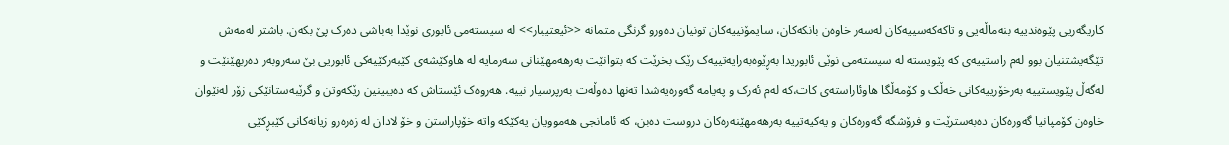کاریگەریی پێوەندییە بنەماڵەیی و تاکەکەسییەکان لەسەر خاوەن بانکەکان، سایمۆنییەکان تونیان دەورو گرنگی متمانە <<ئیعتیبار>> لە سیستەمی ئابوری نوێدا بەباشی دەرک پێ بکەن. باشتر لەمەش تێگەیشتنیان بوو لەم راستییەی کە پێویستە لە سیستەمی نوێی ئابوریدا بەڕێوەبەرایەتییەک رێک بخرێت کە بتوانێت بەرهەمهێنانی سەرمایە لە هاوکێشەی کێبەرکێیەکی ئابوریی بێ سەروبەر دەربهێنێت و لەگەڵ پێویستییە بەرخۆرییەکانی خەڵک و کۆمەڵگا هاوئاراستەی کات،کە لەم ئەرک و پەیامە گەورەیەشدا تەنها دەوڵەت بەرپرسیار نییە. هەروەک ئێستاش کە دەیبینین رێکەوتن و گرێبەستانێکی زۆر لەنێوان خاوەن کۆمپانیا گەورەکان دەبەسترێت و فرۆشگە گەورەکان و یەکیەتییە بەرهەمهێنەرەکان دروست دەبن، کە ئامانجی هەموویان یەکێکە واتە خۆپاراستن و خۆ لادان لە زەرەرو زیانەکانی کێبڕکێی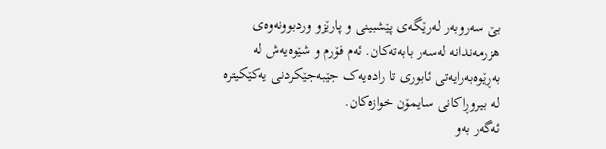بێ سەروبەر لەرێگەی پێشبینی و پارێزو وردبوونەوەی هزرمەندانە لەسەر بابەتەکان. ئەم فۆرم و شێوەیەش لە بەڕێوەبەرایەتی ئابوری تا رادەیەک جێبەجێکردنی یەکێکیترە لە بیروڕاکانی سایمۆن خوازەکان.
ئەگەر بەو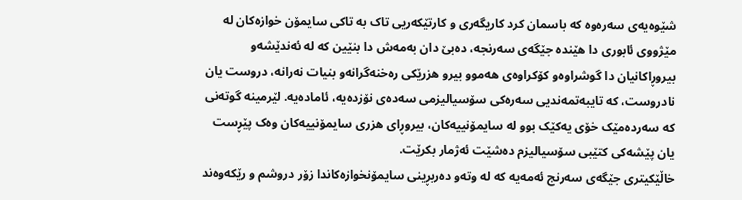شێوەیەی سەرەوە کە باسمان کرد کاریگەری و کارتێکەریی تاک بە تاکی سایمۆن خوازەکان لە مێژووی ئابوری دا هێندە جێگەی سەرنجە، دەبێ دان بەمەش دا بنێین کە لە ئەندێشەو بیروڕاکانیان دا گوشراوەو کۆکراوەی هەموو بیرو هزرێکی رەخنەگرانەو بنیات نەرانە، دروست یان نادروست، کە تایبەتمەندیی سەرەکی سۆسیالیزمی سەدەی نۆزدەیە، ئامادەیە. لێرمینە گوتەنی کە سەردەمێک خۆی یەکێک بوو لە سایمۆنییەکان، بیروڕای هزری سایمۆنییەکان وەک پێڕست یان پێشەکی کتێبی سۆسیالیزم دەشێت ئەژمار بکرێت.
خاڵێکیتری جێگەی سەرنج ئەمەیە کە لە وتەو دەربڕینی سایمۆنخوازەکاندا زۆر دروشم و رێکەوەند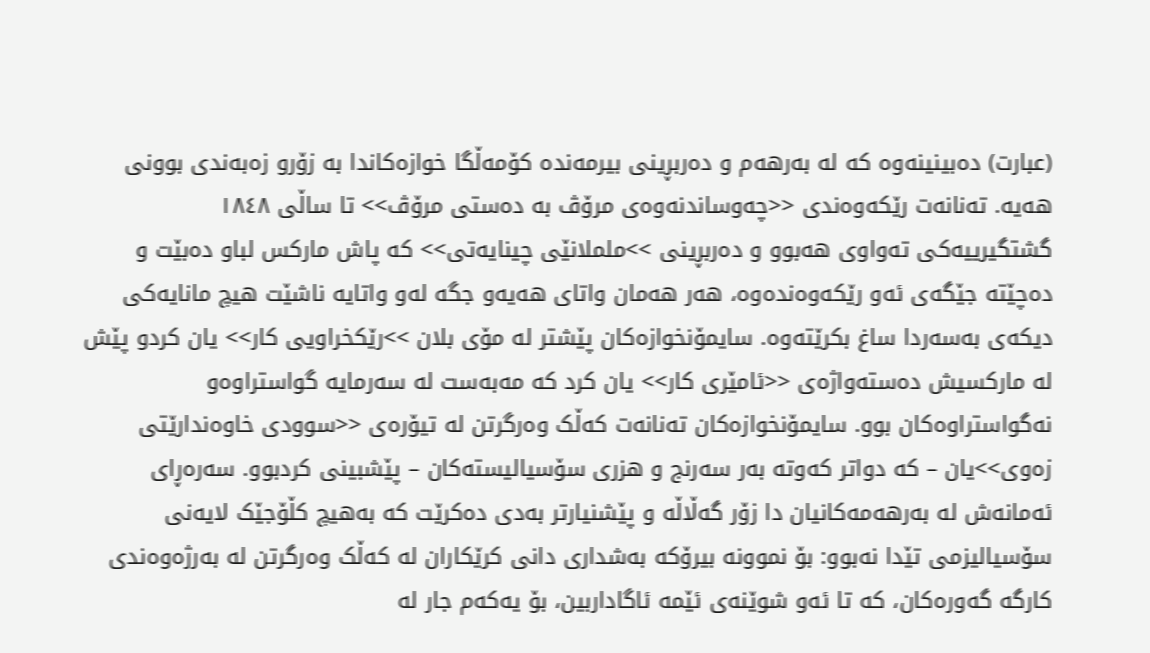(عبارت) دەبینینەوە کە لە بەرهەم و دەربڕینی بیرمەندە کۆمەڵگا خوازەکاندا بە زۆرو زەبەندی بوونی هەیە. تەنانەت رێکەوەندی <<چەوساندنەوەی مرۆڤ بە دەستی مرۆڤ>> تا ساڵی ١٨٤٨ گشتگیرییەکی تەواوی هەبوو و دەربڕینی >>ململانێی چینایەتی>> کە پاش مارکس لباو دەبێت و دەچێتە جێگەی ئەو رێکەوەندەوە، هەر هەمان واتای هەیەو جگە لەو واتایە ناشێت هیچ مانایەکی دیکەی بەسەردا ساغ بکرێتەوە. سایمۆنخوازەکان پێشتر لە مۆی بلان >>رێکخراویی کار>> یان کردو پێش لە مارکسیش دەستەواژەی <<ئامێری کار>> یان کرد کە مەبەست لە سەرمایە گواستراوەو نەگواستراوەکان بوو. سایمۆنخوازەکان تەنانەت کەڵک وەرگرتن لە تیۆرەی <<سوودی خاوەندارێتی زەوی>>یان – کە دواتر کەوتە بەر سەرنج و هزری سۆسیالیستەکان – پێشبینی کردبوو. سەرەڕای ئەمانەش لە بەرهەمەکانیان دا زۆر گەڵاڵە و پێشنیارتر بەدی دەکرێت کە بەهیچ کڵۆجێک لایەنی سۆسیالیزمی تێدا نەبوو: بۆ نموونە بیرۆکە بەشداری دانی کرێکاران لە کەڵک وەرگرتن لە بەرژەوەندی کارگە گەورەکان، کە تا ئەو شوێنەی ئێمە ئاگاداربین، بۆ یەکەم جار لە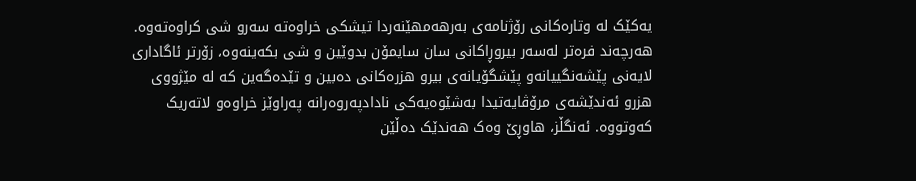یەکێک لە وتارەکانی رۆژنامەی بەرهەمهێنەردا تیشکی خراوەتە سەرو شی کراوەتەوە.
هەرچەند فرەتر لەسەر بیروڕاکانی سان سایمۆن بدوێین و شی بکەینەوە، زۆرتر ئاگاداری لایەنی پێشەنگییانەو پێشگۆیانەی بیرو هزرەکانی دەبین و تێدەگەین کە لە مێژووی هزرو ئەندێشەی مرۆڤایەتیدا بەشێوەیەکی نادادپەروەرانە پەراوێز خراوەو لاتەریک کەوتووە. ئەنگڵز، هاوڕێ وەک هەندێک دەڵێن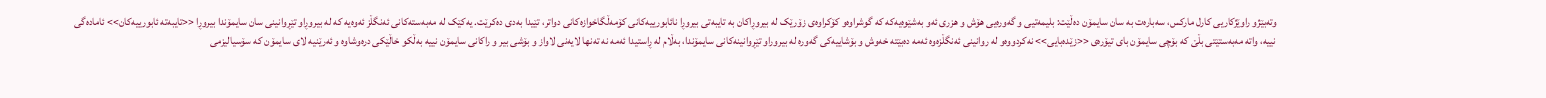وتەبێژو راوێژکاریی کارل مارکس، سەبارەت بە سان سایمۆن دەڵێت: بلیمەتیی و گەورەیی هۆش و هزری ئەو بەشێوەیەکە کە گوشراوەو کۆکراوەی زۆرێک لە بیروڕاکان بە تایبەتی بیروڕا نائابورییەکانی کۆمەڵگاخوازەکانی دواتر، تێیدا بەدی دەکرێت. یەکێک لە مەبەستەکانی ئەنگڵز ئەوەیە کە لە بیروڕاو تێڕوانینی سان سایمۆندا بیروڕا <<تایبەتە ئابورییەکان>> ئامادەگی نییە، واتە مەبەستێتی بڵێ کە بۆچی سایمۆن بای تیۆرەی <<زێدەبایی>> نەکردووەو لە روانینی ئەنگڵزەوە ئەمە دەبێتە خەوش و بۆشاییەکی گەورە لە بیروراو تێڕوانینەکانی سایمۆندا، بەڵام لە ڕاستیدا ئەمە نە تەنها لایەنی لاواز و بۆشی بیر و راکانی سایمۆن نییە بەڵکو خاڵێکی درەوشاوە و ئەرێنیە لای سایمۆن کە سۆسیالیزمی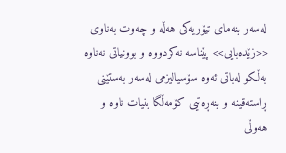لەسەر بنەمای تیۆریەکی هەڵە و چەوت بەناوی <<زێدەبایی>> پێناسە نەکردووە و بوونیاتی نەناوە بەڵکو لەباتی ئەوە سۆسیالیزمی لەسەر بەستێنی ڕاستەقینە و بنەڕەتیی کۆمەڵگا بنیات ناوە و هەوڵی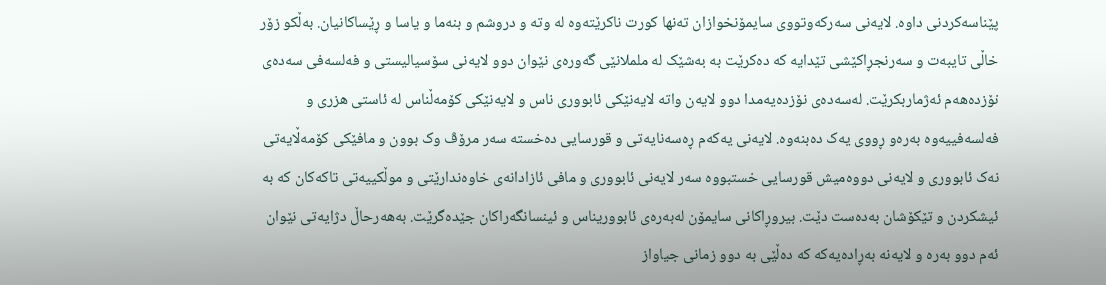پێناسەکردنی داوە. لایەنی سەرکەوتووی سایمۆنخوازان تەنها کورت ناکرێتەوە لە وتە و دروشم و بنەما و یاسا و ڕێساکانیان. بەڵکو زۆر خاڵی تایبەت و سەرنجڕاکێشی تێدایە کە دەکرێت بە بەشێک لە ململانێی گەورەی نێوان دوو لایەنی سۆسیالیستی و فەلسەفی سەدەی نۆزدەهەم ئەژماربکرێت. لەسەدەی نۆزدەیەمدا دوو لایەن واتە لایەنێکی ئابووری ناس و لایەنێکی کۆمەڵناس لە ئاستی هزری و فەلسەفییەوە بەرەو ڕووی یەک دەبنەوە. لایەنی یەکەم ڕەسەنایەتی و قورسایی دەخستە سەر مرۆڤ وک بوون و مافێکی کۆمەڵایەتی نەک ئابووری و لایەنی دووەمیش قورسایی خستبووە سەر لایەنی ئابووری و مافی ئازادانەی خاوەندارێتی و موڵکییەتی تاکەکان کە بە ئیشکردن و تێکۆشان بەدەست دێت. بیروڕاکانی سایمۆن لەبەرەی ئابووریناس و ئینسانگەراکان جێدەگرێت. بەهەرحاڵ دژایەتی نێوان ئەم دوو بەرە و لایەنە بەڕادەیەکە کە دەڵێی بە دوو زمانی جیاواز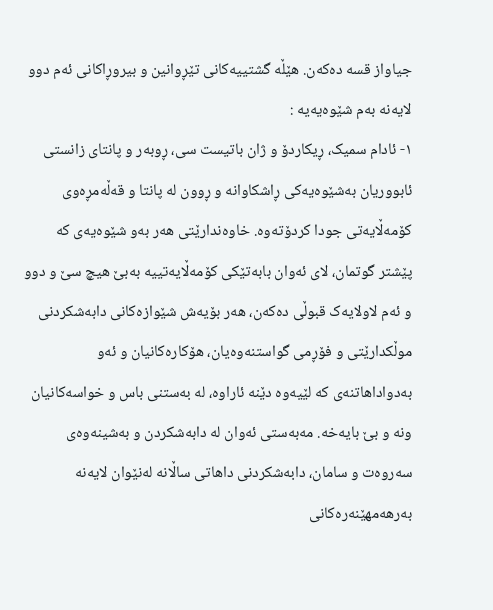جیاواز قسە دەکەن. هێڵە گشتییەکانی تێڕوانین و بیروڕاکانی ئەم دوو لایەنە بەم شێوەیەیە :
١- ئادام سمیک، ڕیکاردۆ و ژان باتیست سی، ڕوبەر و پانتای زانستی ئابووریان بەشێوەیەکی ڕاشکاوانە و ڕوون لە پانتا و قەڵەمڕەوی کۆمەڵایەتی جودا کردۆتەوە. خاوەندارێتی هەر بەو شێوەیەی کە پێشتر گوتمان، لای ئەوان بابەتێکی کۆمەڵایەتییە بەبێ هیچ سێ و دوو و ئەم لاولایەک قبوڵی دەکەن، هەر بۆیەش شێوازەکانی دابەشکردنی موڵکدارێتی و فۆڕمی گواستنەوەیان، هۆکارەکانیان و ئەو بەدواداهاتنەی کە لێیەوە دێنە ئاراوە، لە بەستنی باس و خواسەکانیان ونە و بێ بایەخە. مەبەستی ئەوان لە دابەشکردن و بەشینەوەی سەروەت و سامان، دابەشکردنی داهاتی ساڵانە لەنێوان لایەنە بەرهەمهێنەرەکانی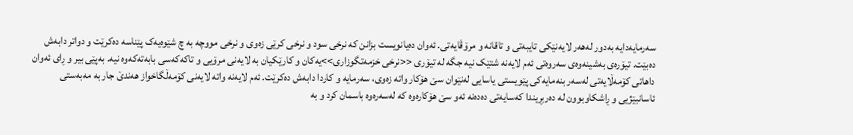سەرمایەدایە بەدور لەهەر لایەنێکی تایبەتی و تاقانە و مرۆڤایەتی. ئەوان دەیانویست بزانن کە نرخی سود و نرخی کرێی زەوی و نرخی مووچە بە چ شێوەیەک پێناسە دەکرێت و دواتر دابەش دەبێت. تیۆرەی بەشینەوەی سەروەتی ئەم لایەنە شتێک نیە جگە لە تیۆری <<نرخی خزمەتگوزاری>>یەکان و کارێکیان بە لایەنی مرۆیی و تاکەکەسی بابەتەکەوە نیە. بەپێی بیر و ڕای ئەوان داهاتی کۆمەڵایەتی لەسەر بنەمایەکی پێویستی یاسایی لەنێوان سێ هۆکار واتە زەوی، سەرمایە و کاردا دابەش دەکرێت. ئەم لایەنە واتە لایەنی کۆمەڵگاخواز هەندێ جار بە مەبەستی ئاسانبێژیی و ڕاشکاوبوون لە دەربڕیندا کەسایەتی دەدەنە ئەو سێ هۆکارەوە کە لەسەرەوە باسمان کرد و بە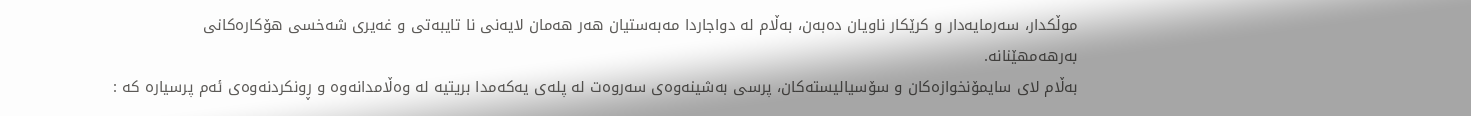موڵکدار، سەرمایەدار و کرێکار ناویان دەبەن، بەڵام لە دواجاردا مەبەستیان هەر هەمان لایەنی نا تایبەتی و غەیری شەخسی هۆکارەکانی بەرهەمهێنانە.
بەڵام لای سایمۆنخوازەکان و سۆسیالیستەکان، پرسی بەشینەوەی سەروەت لە پلەی یەکەمدا بریتیە لە وەڵامدانەوە و ڕونکردنەوەی ئەم پرسیارە کە :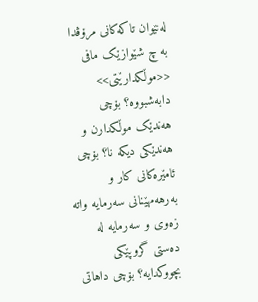لەنێوان تاکەکانی مرۆڤدا بە چ شێوازێک مافی <<موڵکدارێتی>> دابەشبووە؟ بۆچی هەندێک موڵکدارن و هەندێکی دیکە نا؟ بۆچی ئامێرەکانی کار و بەرهەمهێنانی سەرمایە واتە زەوی و سەرمایە لە دەستی گروپێکی بچووکدایە؟ بۆچی داهاتی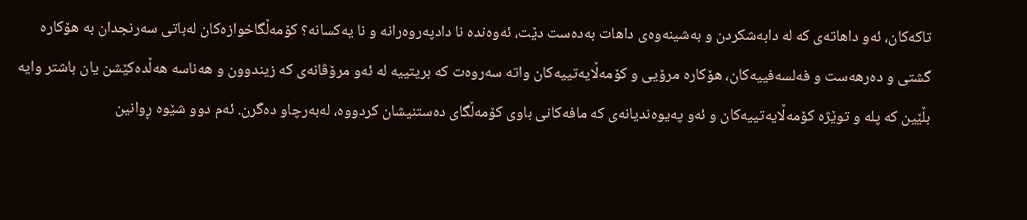تاکەکان، ئەو داهاتەی کە لە دابەشکردن و بەشینەوەی داهات بەدەست دێت، ئەوەندە نا دادپەروەرانە و نا یەکسانە؟ کۆمەڵگاخوازەکان لەباتی سەرنجدان بە هۆکارە گشتی و دەرهەست و فەلسەفییەکان، هۆکارە مرۆیی و کۆمەڵایەتییەکان واتە سەروەت کە بریتییە لە ئەو مرۆڤانەی کە زیندوون و هەناسە هەڵدەکێشن یان باشتر وایە بڵێین کە پلە و توێژە کۆمەڵایەتییەکان و ئەو پەیوەندیانەی کە مافەکانی باوی کۆمەڵگای دەستنیشان کردووە، لەبەرچاو دەگرن. ئەم دوو شێوە ڕوانین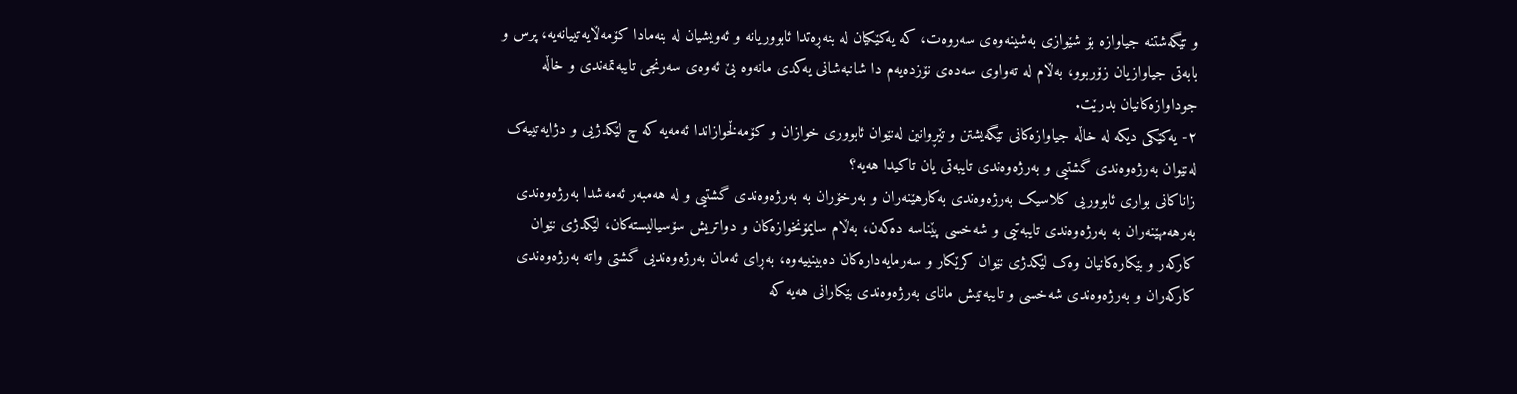و تێگەشتنە جیاوازە بۆ شێوازی بەشینەوەی سەروەت، کە یەکێکیان لە بنەڕەتدا ئابووریانە و ئەویشیان لە بنەمادا کۆمەڵایەتییانەیە، پرس و بابەتی جیاوازیان زۆربوو، بەڵام لە تەواوی سەدەی نۆزدەیەم دا شانبەشانی یەکدی مانەوە بێ ئەوەی سەرنجی تایبەتمەندی و خاڵە جوداوازەکانیان بدرێت.
٢- یەکێکی دیکە لە خاڵە جیاوازەکانی تێگەیشتن و تێڕوانین لەنێوان ئابووری خوازان و کۆمەڵخوازاندا ئەمەیە کە چ لێکدژیی و دژایەتییەک لەنێوان بەرژەوەندی گشتیی و بەرژەوەندی تایبەتی یان تاکیدا هەیە؟
زاناکانی بواری ئابووریی کلاسیک بەرژەوەندی بەکارهێنەران و بەرخۆران بە بەرژەوەندی گشتیی و لە هەمبەر ئەمەشدا بەرژەوەندی بەرهەمهێنەران بە بەرژەوەندی تایبەتیی و شەخسی پێناسە دەکەن، بەڵام سایمۆنخوازەکان و دواتریش سۆسیالیستەکان، لێکدژی نێوان کارکەر و بێکارەکانیان وەک لێکدژی نێوان کرێکار و سەرمایەدارەکان دەبینییەوە، بەڕای ئەمان بەرژەوەندیی گشتی واتە بەرژەوەندی کارکەران و بەرژەوەندی شەخسی و تایبەتیش مانای بەرژەوەندی بێکارانی هەیە کە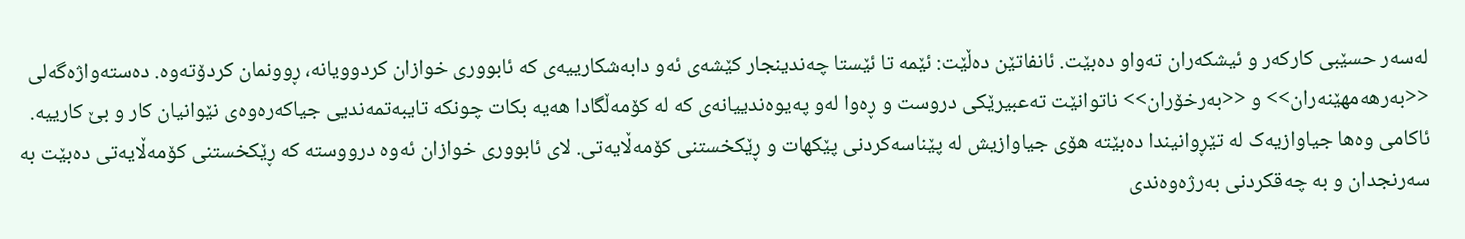لەسەر حسێبی کارکەر و ئیشکەران تەواو دەبێت. ئانفاتێن دەڵێت: ئێمە تا ئێستا چەندینجار کێشەی ئەو دابەشکارییەی کە ئابووری خوازان کردوویانە، ڕوونمان کردۆتەوە. دەستەواژەگەلی <<بەرهەمهێنەران>> و <<بەرخۆران>> ناتوانێت تەعبیرێکی دروست و ڕەوا لەو پەیوەندییانەی کە لە کۆمەڵگادا هەیە بکات چونکە تایبەتمەندیی جیاکەرەوەی نێوانیان کار و بێ کارییە. ئاکامی وەها جیاوازیەک لە تێڕوانیندا دەبێتە هۆی جیاوازیش لە پێناسەکردنی پێکهات و ڕێکخستنی کۆمەڵایەتی. لای ئابووری خوازان ئەوە درووستە کە ڕێکخستنی کۆمەڵایەتی دەبێت بە سەرنجدان و بە چەقکردنی بەرژەوەندی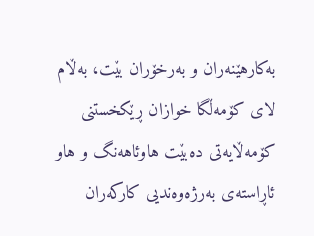بەکارهێنەران و بەرخۆران بێت، بەڵام لای کۆمەڵگا خوازان ڕێکخستنی کۆمەڵایەتی دەبێت هاوئاهەنگ و هاو ئاڕاستەی بەرژەوەندیی کارکەران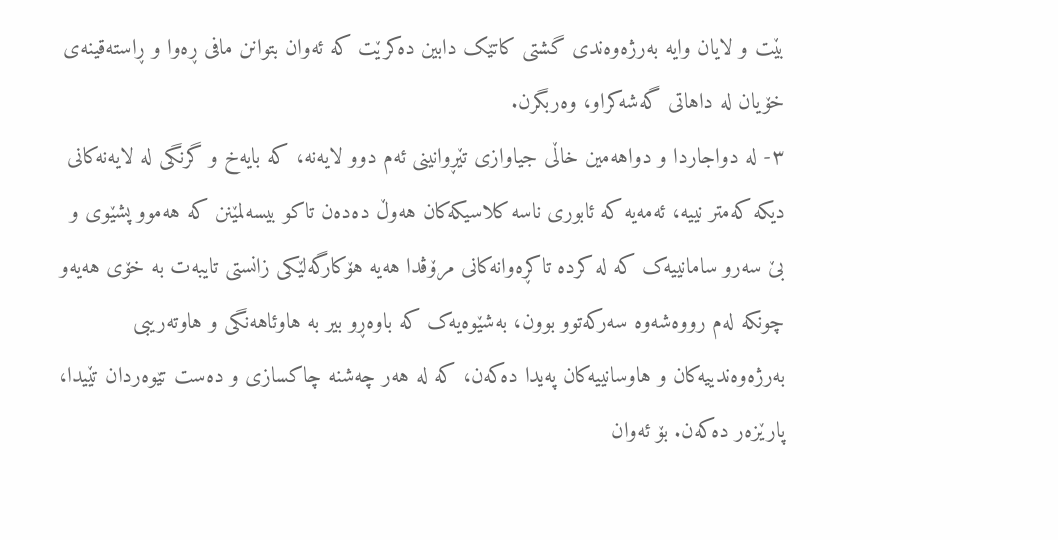بێت و لایان وایە بەرژەوەندی گشتی کاتێک دابین دەکرێت کە ئەوان بتوانن مافی ڕەوا و ڕاستەقینەی خۆیان لە داهاتی گەشەکراو، وەربگرن.
٣- لە دواجاردا و دواهەمین خاڵی جیاوازی تێڕوانینی ئەم دوو لایەنە، کە بایەخ و گرنگی لە لایەنەکانی دیکە کەمتر نییە، ئەمەیە کە ئابوری ناسە کلاسیکەکان هەوڵ دەدەن تاکو بیسەلمێنن کە هەموو پشێوی و بێ سەرو سامانییەک کە لە کردە تاکڕەوانەکانی مرۆڤدا هەیە هۆکارگەلێکی زانستی تایبەت بە خۆی هەیەو چونکە لەم رووەشەوە سەرکەتوو بوون، بەشێوەیەک کە باوەڕو بیر بە هاوئاهەنگی و هاوتەریبی بەرژەوەندییەکان و هاوسانییەکان پەیدا دەکەن، کە لە هەر چەشنە چاکسازی و دەست تێوەردان تێیدا، پارێزەر دەکەن. بۆ ئەوان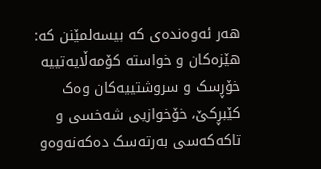هەر ئەوەندەی کە بیسەلمێنن کە: هێزەکان و خواستە کۆمەڵایەتییە خۆڕسک و سروشتییەکان وەک کێبڕکێ، خۆخوازیی شەخسی و تاکەکەسی بەرتەسک دەکەنەوەو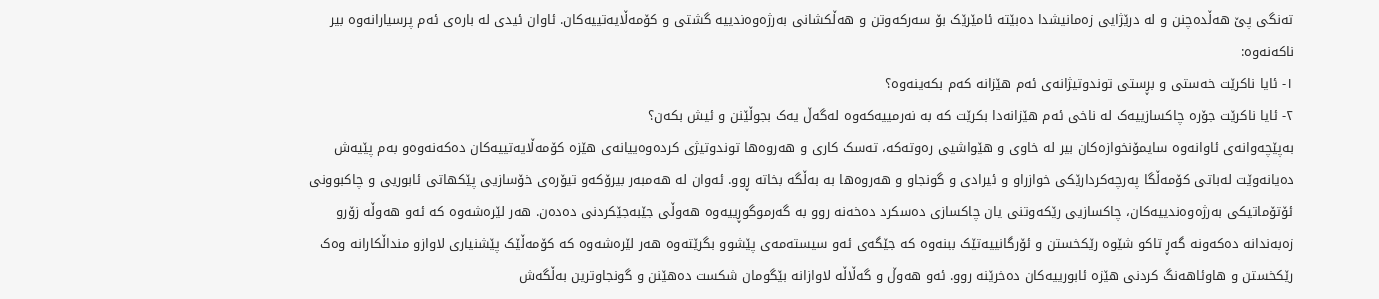تەنگی پێ هەڵدەچنن و لە درێژایی زەمانیشدا دەبێتە ئامێرێک بۆ سەرکەوتن و هەڵکشانی بەرژەوەندییە گشتی و کۆمەڵایەتییەکان. ئاوان ئیدی لە بارەی ئەم پرسیارانەوە بیر ناکەنەوە:
١- ئایا ناکرێت خەستی و بڕستی توندوتیژانەی ئەم هێزانە کەم بکەینەوە؟
٢- ئایا ناکرێت جۆرە چاکسازییەک لە ناخی ئەم هێزانەدا بکرێت کە بە نەرمییەکەوە لەگەڵ یەک بجوڵێنن و ئیش بکەن؟
بەپێچەوانەی ئاوانەوە سایمۆنخوازەکان بیر لە خاوی و هێواشیی رەوتەکە، تەسک کاری و هەروەها توندوتیژی کردەوەییانەی هێزە کۆمەڵایەتییەکان دەکەنەوەو بەم پێیەش دەیانەوێت لەباتی کۆمەڵگا پەرچەکردارێکی خوازراو و ئیرادی و گونجاو و هەروەها بە بەڵگە بخاتە ڕوو. ئەوان لە هەمبەر بیرۆکەو تیۆرەی خۆسازیی پێکهاتی ئابوریی و چاکبوونی ئۆتۆماتیکی بەرژەوەندییەکان، چاکسازیی رێکەوتنی یان چاکسازی دەسکرد دەخەنە روو بە گەرموگوڕییەوە هەوڵی جێبەجێکردنی دەدەن. هەر لێرەشەوە کە ئەو هەوڵە زۆرو زەبەندانە دەکەونە گەڕ تاکو شێوە رێکخستن و ئۆرگانییەتێک ببنەوە کە جێگەی ئەو سیستەمەی پێشوو بگرێتەوە هەر لێرەشەوە کە کۆمەڵێک پێشنیاری لاوازو منداڵکارانە وەک رێکخستن و هاوئاهەنگ کردنی هێزە ئابورییەکان دەخرێنە روو. ئەو هەوڵ و گەڵاڵە لاوازانە بێگومان شکست دەهێنن و گونجاوترین بەڵگەش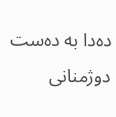دەدا بە دەست دوژمنانی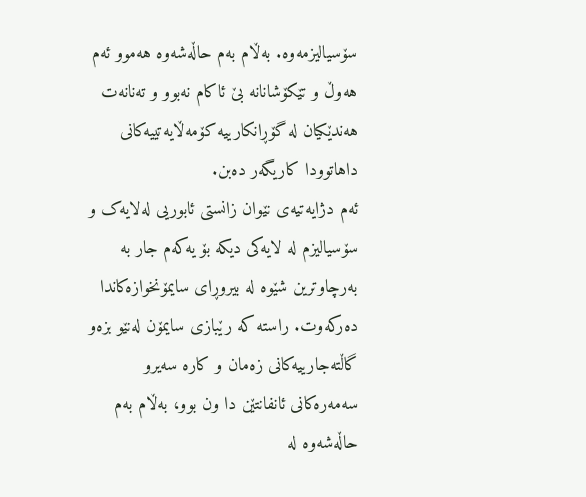سۆسیالیزمەوە. بەڵام بەم حاڵەشەوە هەموو ئەم هەوڵ و تێکۆشانانە بێ ئاکام نەبوو و تەنانەت هەندێکیان لە گۆڕانکارییە کۆمەڵایەتییەکانی داهاتوودا کاریگەر دەبن.
ئەم دژایەتیەی نێوان زانستی ئابوریی لەلایەک و سۆسیالیزم لە لایەکی دیکە بۆ یەکەم جار بە بەرچاوترین شێوە لە بیروڕای سایمۆنخوازەکاندا دەرکەوت. راستە کە رێبازی سایمۆن لەنێو بزەو گاڵتەجارییەکانی زەمان و کارە سەیرو سەمەرەکانی ئانفانتێن دا ون بوو، بەڵام بەم حاڵەشەوە لە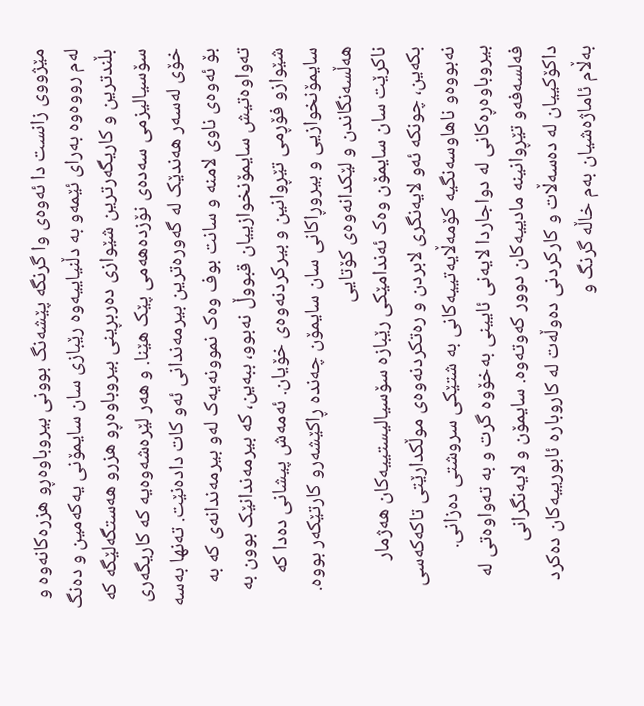مێژووی زانست دا ئەوەی وا گرنگە پێشەنگ بوونی بیروباوەڕو هزرەکانەوە و لەم رووەوە بەرای ئێمەو بە دڵنیاییەوە رێبازی سان سایمۆنی یەکەمین و دەنگ بڵندترین و کاریگەرترین شێوازی دەربڕینی بیروباوەڕو هزرو هەستگەلێگە کە سۆسیالیزمی سەدەی نۆزدەهەمی پێک هێنا. و هەر لێرەشەوەیە کە کاریگەری خۆی لەسەر هەندێک لە گەورەترین بیرمەندانی ئەو کات دادەنێت. تەنها بەسە بۆ ئەوەی ناوی لامنە و سانت بوف وەک نموونەیەک لەو بیرمەندانەی کە بە تەواوەتیش سایمۆنخوازییان قبووڵ نەبوو، ببەین، کە بیرمەندانێک بوون بە شێوازو فۆڕمی تێڕوانین و بیرکردنەوەی خۆیان. ئەمەش پیشانی دەدا کە سایمۆنخوازیی و بیروڕاکانی سان سایمۆن چەندە ڕاکێشەرو کارتێکەر بووە.
هەڵسەنگاندن و لێکدانەوەی کۆتایی
ناکرێت سان سایمۆن وەک ئەندامێکی رێبازە سۆسیالیستییەکان هەژمار بکەین، چونکە ئەو لایەنگری لابردن و رەتکردنەوەی موڵکدارێتی تاکەکەسی نەبووەو ناهاوسەنگیە کۆمەڵایەتییەکانی بە شتێکی سروشتی دەزانی. بیروباوەڕەکانی لە دواجاردا لایەنی ئایینی بەخۆوە گرت و بە تەواوەتی لە فەلسەفەو تێڕوانینە مادییەکان دوور کەوتەوە. سایمۆن و لایەنگرانی داکۆکییان لە دەسەڵات و کارکردنی دەوڵەت لە کاروبارە ئابورییەکان دەکرد بەڵام ئاماژەشیان بەم خاڵە گرنگ و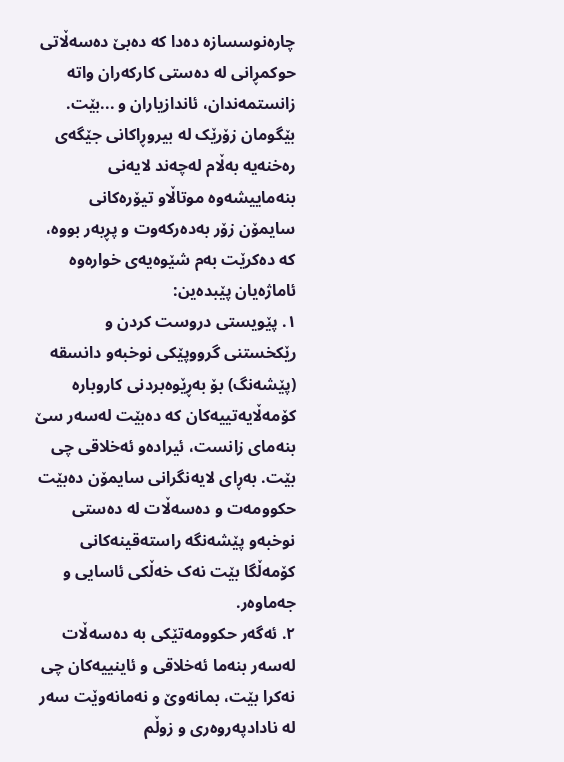چارەنوسسازە دەدا کە دەبێ دەسەڵاتی حوکمڕانی لە دەستی کارکەران واتە زانستمەندان، ئاندازیاران و ...بێت.
بێگومان زۆرێک لە بیروڕاکانی جێگەی رەخنەیە بەڵام لەچەند لایەنی بنەماییشەوە موتاڵاو تیۆرەکانی سایمۆن زۆر بەدەرکەوت و پڕبەر بووە، کە دەکرێت بەم شێوەیەی خوارەوە ئاماژەیان پێبدەین:
١. پێویستی دروست کردن و رێکخستنی گرووپێکی نوخبەو دانسقە (پێشەنگ) بۆ بەڕێوەبردنی کاروبارە کۆمەڵایەتییەکان کە دەبێت لەسەر سێ بنەمای زانست، ئیرادەو ئەخلاقی چی بێت. بەڕای لایەنگرانی سایمۆن دەبێت حکوومەت و دەسەڵات لە دەستی نوخبەو پێشەنگە راستەقینەکانی کۆمەڵگا بێت نەک خەڵکی ئاسایی و جەماوەر.
٢. ئەگەر حکوومەتێکی بە دەسەڵات لەسەر بنەما ئەخلاقی و ئاینییەکان چی نەکرا بێت، بمانەوێ و نەمانەوێت سەر لە نادادپەروەری و زوڵم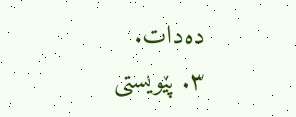دەدات.
٣. پێویستی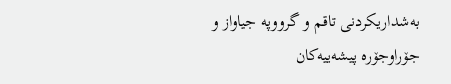بەشداریکردنی تاقم و گرووپە جیاواز و جۆراوجۆرە پیشەییەکان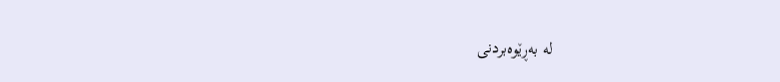لە بەڕێوەبردنی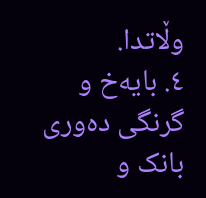وڵاتدا.
٤. بایەخ و گرنگی دەوری بانک و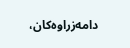دامەزراوەکان،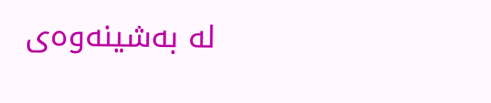لە بەشینەوەی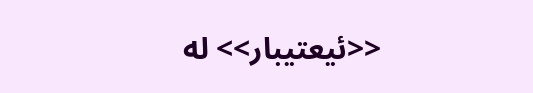<<ئیعتیبار>> لە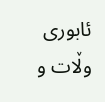ئابوری وڵات و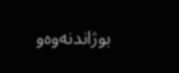بوژاندنەوەو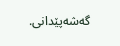گەشەپێدانی.